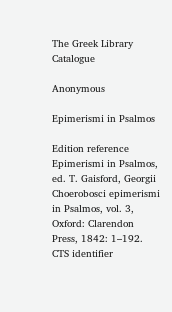The Greek Library Catalogue

Anonymous

Epimerismi in Psalmos

Edition reference
Epimerismi in Psalmos, ed. T. Gaisford, Georgii Choerobosci epimerismi in Psalmos, vol. 3, Oxford: Clarendon Press, 1842: 1–192.
CTS identifier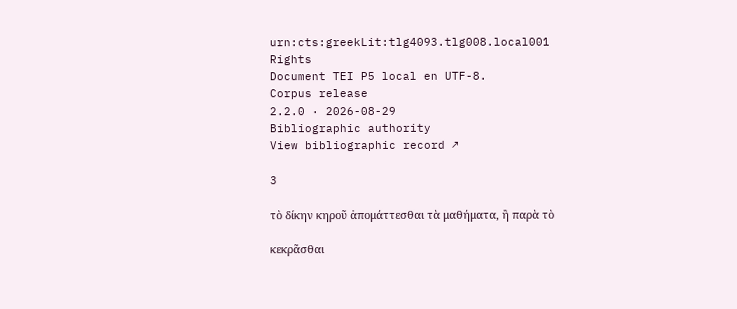urn:cts:greekLit:tlg4093.tlg008.local001
Rights
Document TEI P5 local en UTF-8.
Corpus release
2.2.0 · 2026-08-29
Bibliographic authority
View bibliographic record ↗

3

τὸ δίκην κηροῦ ἀπομάττεσθαι τὰ μαθήματα, ἢ παρὰ τὸ

κεκρᾶσθαι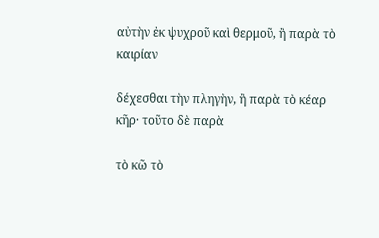αὐτὴν ἐκ ψυχροῦ καὶ θερμοῦ, ἢ παρὰ τὸ καιρίαν

δέχεσθαι τὴν πληγὴν, ἢ παρὰ τὸ κέαρ κῆρ· τοῦτο δὲ παρὰ

τὸ κῶ τὸ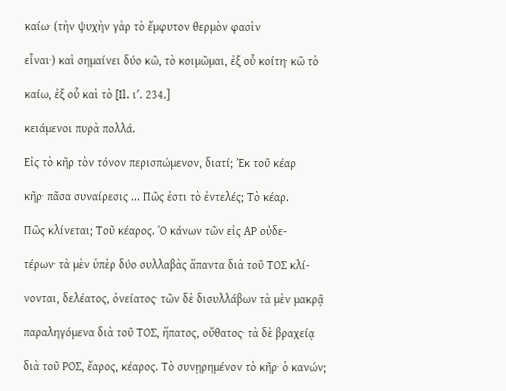καίω· (τὴν ψυχὴν γὰρ τὸ ἔμφυτον θερμὸν φασὶν

εἶναι·) καὶ σημαίνει δύο κῶ, τὸ κοιμῶμαι, ἐξ οὗ κοίτη· κῶ τὸ

καίω, ἐξ οὗ καὶ τὸ [Il. ιʹ. 234.]

κειάμενοι πυρὰ πολλά.

Εἰς τὸ κῆρ τὸν τόνον περισπώμενον, διατί; Ἐκ τοῦ κέαρ

κῆρ· πᾶσα συναίρεσις ... Πῶς ἐστι τὸ ἐντελές; Τὸ κέαρ.

Πῶς κλίνεται; Τοῦ κέαρος. Ὁ κάνων τῶν εἰς ΑΡ οὐδε-

τέρων· τὰ μὲν ὑπὲρ δύο συλλαβὰς ἅπαντα διὰ τοῦ ΤΟΣ κλί-

νονται, δελέατος, ὀνείατος· τῶν δὲ δισυλλάβων τὰ μὲν μακρᾷ

παραληγόμενα διὰ τοῦ ΤΟΣ, ἥπατος, οὔθατος· τὰ δὲ βραχείᾳ

διὰ τοῦ ΡΟΣ, ἔαρος, κέαρος. Τὸ συνῃρημένον τὸ κῆρ· ὁ κανών;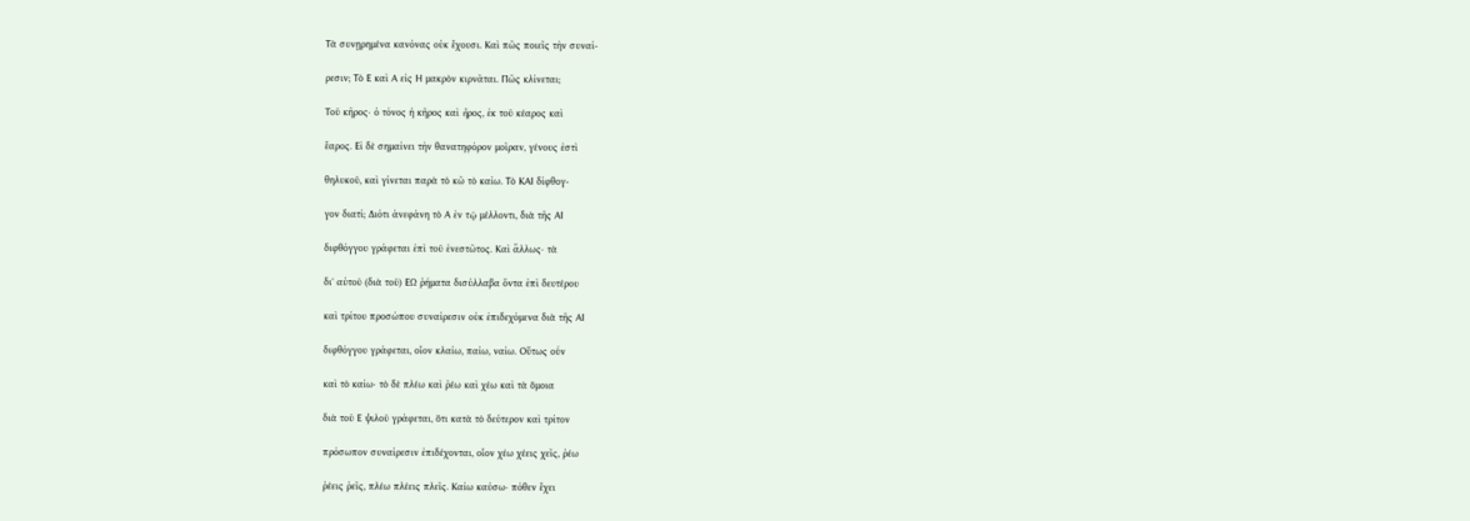Τὰ συνῃρημένα κανόνας οὐκ ἔχουσι. Καὶ πῶς ποιεῖς τὴν συναί-

ρεσιν; Τὸ Ε καὶ Α εἰς Η μακρὸν κιρνᾶται. Πῶς κλίνεται;

Τοῦ κῆρος· ὁ τόνος ἡ κῆρος καὶ ἦρος, ἐκ τοῦ κέαρος καὶ

ἔαρος. Εἰ δὲ σημαίνει τὴν θανατηφόρον μοῖραν, γένους ἐστὶ

θηλυκοῦ, καὶ γίνεται παρὰ τὸ κῶ τὸ καίω. Τὸ ΚΑΙ δίφθογ-

γον διατί; Διότι ἀνεφάνη τὸ Α ἐν τῷ μέλλοντι, διὰ τῆς ΑΙ

διφθόγγου γράφεται ἐπὶ τοῦ ἐνεστῶτος. Καὶ ἄλλως· τὰ

δι' αὐτοῦ (διὰ τοῦ) ΕΩ ῥήματα δισύλλαβα ὄντα ἐπὶ δευτέρου

καὶ τρίτου προσώπου συναίρεσιν οὐκ ἐπιδεχόμενα διὰ τῆς ΑΙ

διφθόγγου γράφεται, οἷον κλαίω, παίω, ναίω. Οὕτως οὖν

καὶ τὸ καίω· τὸ δὲ πλέω καὶ ῥέω καὶ χέω καὶ τὰ ὅμοια

διὰ τοῦ Ε ψιλοῦ γράφεται, ὅτι κατὰ τὸ δεύτερον καὶ τρίτον

πρόσωπον συναίρεσιν ἐπιδέχονται, οἷον χέω χέεις χεῖς, ῥέω

ῥέεις ῥεῖς, πλέω πλέεις πλεῖς. Καίω καύσω· πόθεν ἔχει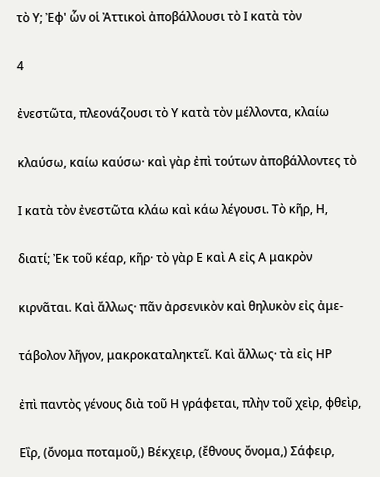τὸ Υ; Ἐφ' ὧν οἱ Ἀττικοὶ ἀποβάλλουσι τὸ Ι κατὰ τὸν

4

ἐνεστῶτα, πλεονάζουσι τὸ Υ κατὰ τὸν μέλλοντα, κλαίω

κλαύσω, καίω καύσω· καὶ γὰρ ἐπὶ τούτων ἀποβάλλοντες τὸ

Ι κατὰ τὸν ἐνεστῶτα κλάω καὶ κάω λέγουσι. Τὸ κῆρ, Η,

διατί; Ἐκ τοῦ κέαρ, κῆρ· τὸ γὰρ Ε καὶ Α εἰς Α μακρὸν

κιρνᾶται. Καὶ ἄλλως· πᾶν ἀρσενικὸν καὶ θηλυκὸν εἰς ἀμε-

τάβολον λῆγον, μακροκαταληκτεῖ. Καὶ ἄλλως· τὰ εἰς ΗΡ

ἐπὶ παντὸς γένους διὰ τοῦ Η γράφεται, πλὴν τοῦ χεὶρ, φθεὶρ,

Εἲρ, (ὄνομα ποταμοῦ,) Βέκχειρ, (ἔθνους ὄνομα,) Σάφειρ,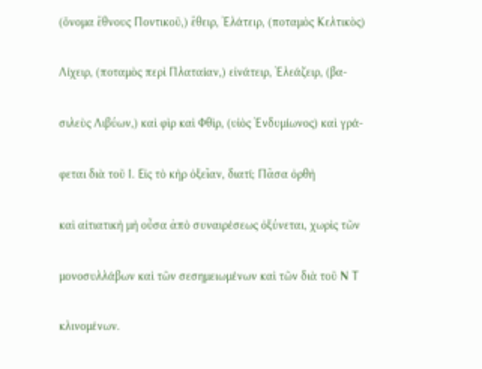(ὄνομα ἔθνους Ποντικοῦ,) ἔθειρ, Ἐλάτειρ, (ποταμὸς Κελτικὸς)

Λίχειρ, (ποταμὸς περὶ Πλαταίαν,) εἰνάτειρ, Ἐλεάζειρ, (βα-

σιλεὺς Λιβύων,) καὶ φὶρ καὶ Φθὶρ, (υἱὸς Ἐνδυμίωνος) καὶ γρά-

φεται διὰ τοῦ Ι. Εἰς τὸ κὴρ ὀξεῖαν, διατί; Πᾶσα ὀρθὴ

καὶ αἰτιατικὴ μὴ οὖσα ἀπὸ συναιρέσεως ὀξύνεται, χωρὶς τῶν

μονοσυλλάβων καὶ τῶν σεσημειωμένων καὶ τῶν διὰ τοῦ Ν Τ

κλινομένων.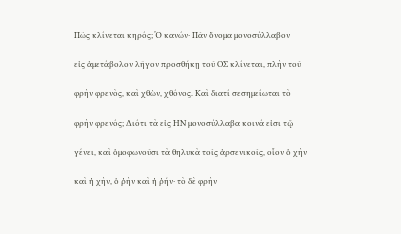Πῶς κλίνεται κηρός; Ὁ κανών· Πᾶν ὄνομα μονοσύλλαβον

εἰς ἀμετάβολον λῆγον προσθήκῃ τοῦ ΟΣ κλίνεται, πλὴν τοῦ

φρὴν φρενὸς, καὶ χθὼν, χθόνος. Καὶ διατί σεσημείωται τὸ

φρὴν φρενός; Διότι τὰ εἰς ΗΝ μονοσύλλαβα κοινά εἰσι τῷ

γένει, καὶ ὁμοφωνοῦσι τὰ θηλυκὰ τοῖς ἀρσενικοῖς, οἷον ὁ χὴν

καὶ ἡ χὴν, ὁ ῥὴν καὶ ἡ ῥήν· τὸ δὲ φρὴν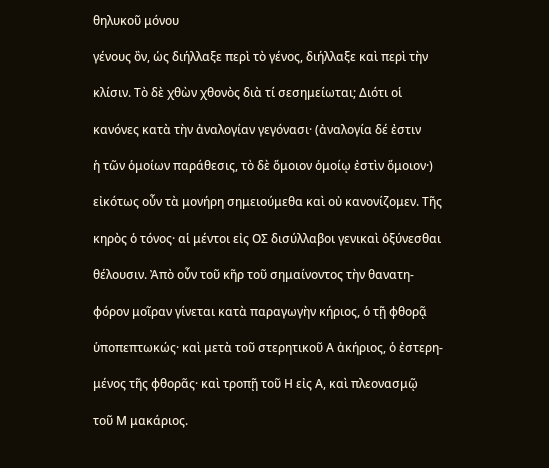θηλυκοῦ μόνου

γένους ὂν, ὡς διήλλαξε περὶ τὸ γένος, διήλλαξε καὶ περὶ τὴν

κλίσιν. Τὸ δὲ χθὼν χθονὸς διὰ τί σεσημείωται; Διότι οἱ

κανόνες κατὰ τὴν ἀναλογίαν γεγόνασι· (ἀναλογία δέ ἐστιν

ἡ τῶν ὁμοίων παράθεσις, τὸ δὲ ὅμοιον ὁμοίῳ ἐστὶν ὅμοιον·)

εἰκότως οὖν τὰ μονήρη σημειούμεθα καὶ οὐ κανονίζομεν. Τῆς

κηρὸς ὁ τόνος· αἱ μέντοι εἰς ΟΣ δισύλλαβοι γενικαὶ ὀξύνεσθαι

θέλουσιν. Ἀπὸ οὖν τοῦ κῆρ τοῦ σημαίνοντος τὴν θανατη-

φόρον μοῖραν γίνεται κατὰ παραγωγὴν κήριος, ὁ τῇ φθορᾷ

ὑποπεπτωκώς· καὶ μετὰ τοῦ στερητικοῦ Α ἀκήριος, ὁ ἐστερη-

μένος τῆς φθορᾶς· καὶ τροπῇ τοῦ Η εἰς Α, καὶ πλεονασμῷ

τοῦ Μ μακάριος.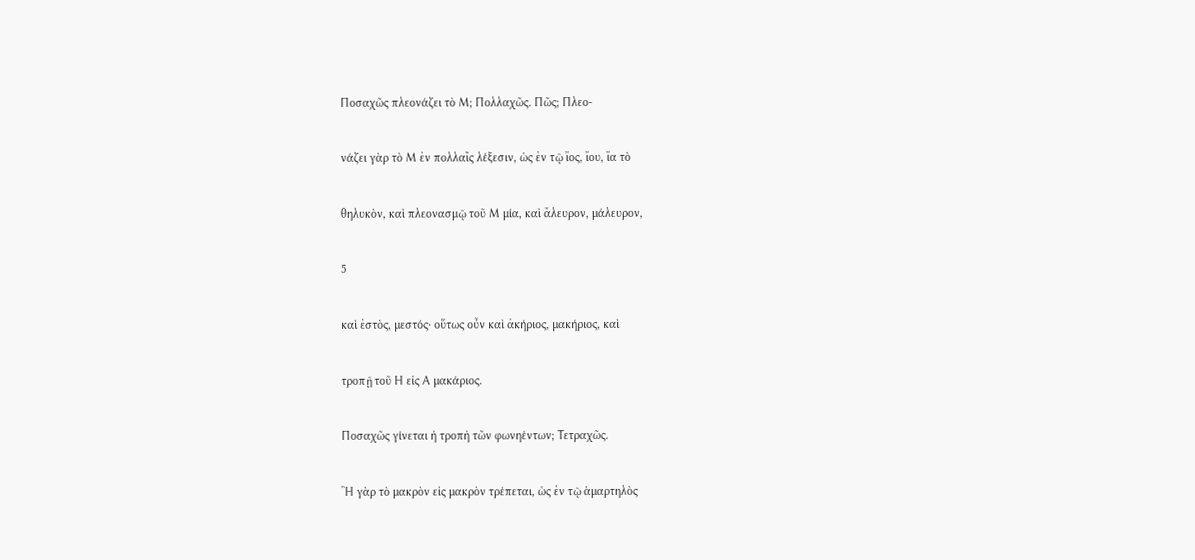Ποσαχῶς πλεονάζει τὸ Μ; Πολλαχῶς. Πῶς; Πλεο-

νάζει γὰρ τὸ Μ ἐν πολλαῖς λέξεσιν, ὡς ἐν τῷ ἴος, ἴου, ἴα τὸ

θηλυκὸν, καὶ πλεονασμῷ τοῦ Μ μία, καὶ ἄλευρον, μάλευρον,

5

καὶ ἐστὸς, μεστός· οὕτως οὖν καὶ ἀκήριος, μακήριος, καὶ

τροπῇ τοῦ Η εἰς Α μακάριος.

Ποσαχῶς γίνεται ἡ τροπὴ τῶν φωνηέντων; Τετραχῶς.

Ἢ γὰρ τὸ μακρὸν εἰς μακρὸν τρέπεται, ὡς ἐν τῷ ἁμαρτηλὸς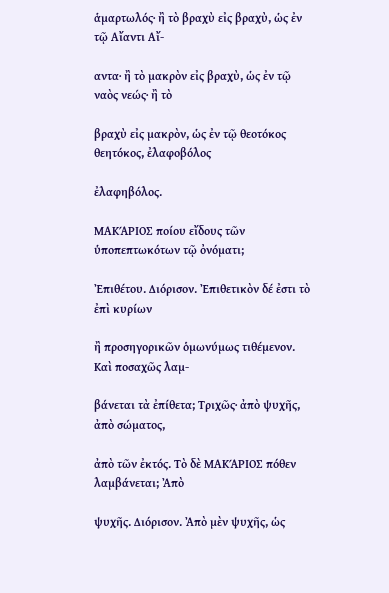ἁμαρτωλός· ἢ τὸ βραχὺ εἰς βραχὺ, ὡς ἐν τῷ Αἴαντι Αἴ-

αντα· ἢ τὸ μακρὸν εἰς βραχὺ, ὡς ἐν τῷ ναὸς νεώς· ἢ τὸ

βραχὺ εἰς μακρὸν, ὡς ἐν τῷ θεοτόκος θεητόκος, ἐλαφοβόλος

ἐλαφηβόλος.

ΜΑΚΆΡΙΟΣ ποίου εἴδους τῶν ὑποπεπτωκότων τῷ ὀνόματι;

Ἐπιθέτου. Διόρισον. Ἐπιθετικὸν δέ ἐστι τὸ ἐπὶ κυρίων

ἢ προσηγορικῶν ὁμωνύμως τιθέμενον. Καὶ ποσαχῶς λαμ-

βάνεται τὰ ἐπίθετα; Τριχῶς· ἀπὸ ψυχῆς, ἀπὸ σώματος,

ἀπὸ τῶν ἐκτός. Τὸ δὲ ΜΑΚΆΡΙΟΣ πόθεν λαμβάνεται; Ἀπὸ

ψυχῆς. Διόρισον. Ἀπὸ μὲν ψυχῆς, ὡς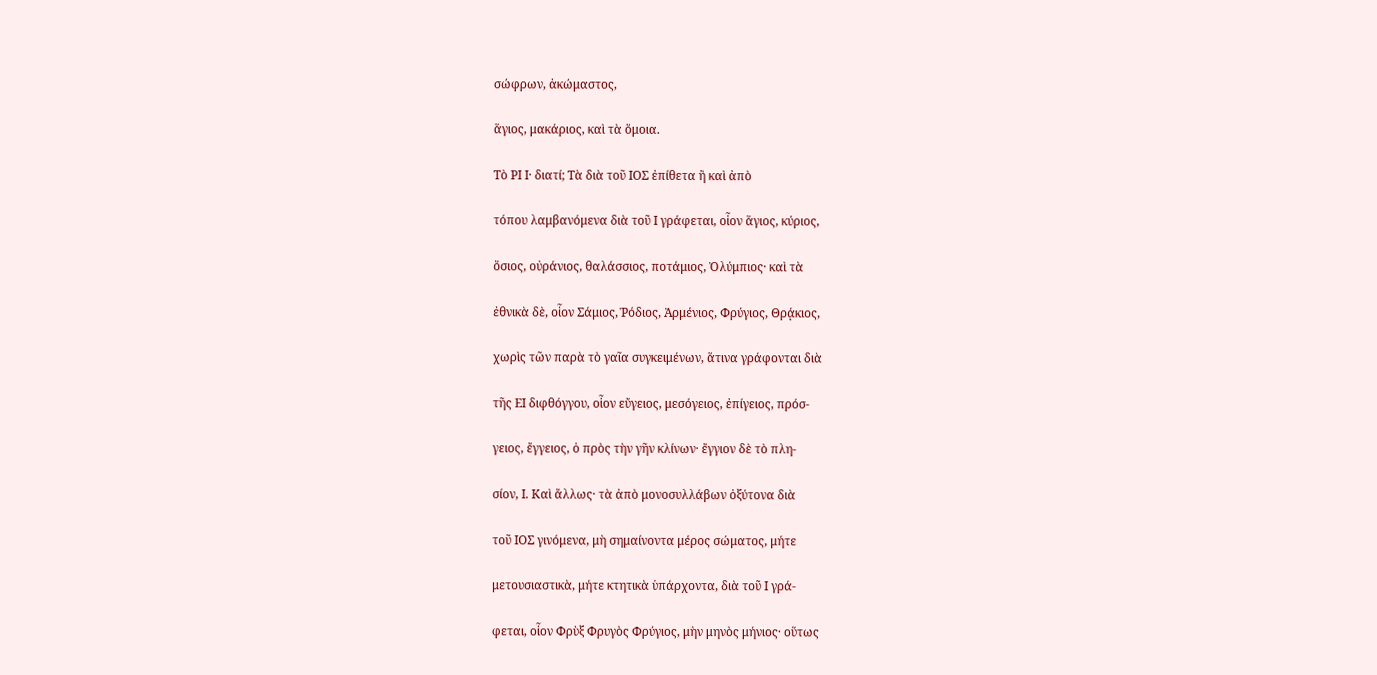σώφρων, ἀκώμαστος,

ἅγιος, μακάριος, καὶ τὰ ὅμοια.

Τὸ ΡΙ Ι· διατί; Τὰ διὰ τοῦ ΙΟΣ ἐπίθετα ἢ καὶ ἀπὸ

τόπου λαμβανόμενα διὰ τοῦ Ι γράφεται, οἷον ἅγιος, κύριος,

ὅσιος, οὐράνιος, θαλάσσιος, ποτάμιος, Ὀλύμπιος· καὶ τὰ

ἐθνικὰ δὲ, οἷον Σάμιος, Ῥόδιος, Ἀρμένιος, Φρύγιος, Θρᾴκιος,

χωρὶς τῶν παρὰ τὸ γαῖα συγκειμένων, ἅτινα γράφονται διὰ

τῆς ΕΙ διφθόγγου, οἷον εὔγειος, μεσόγειος, ἐπίγειος, πρόσ-

γειος, ἔγγειος, ὁ πρὸς τὴν γῆν κλίνων· ἔγγιον δὲ τὸ πλη-

σίον, Ι. Καὶ ἄλλως· τὰ ἀπὸ μονοσυλλάβων ὀξύτονα διὰ

τοῦ ΙΟΣ γινόμενα, μὴ σημαίνοντα μέρος σώματος, μήτε

μετουσιαστικὰ, μήτε κτητικὰ ὑπάρχοντα, διὰ τοῦ Ι γρά-

φεται, οἷον Φρὺξ Φρυγὸς Φρύγιος, μὴν μηνὸς μήνιος· οὕτως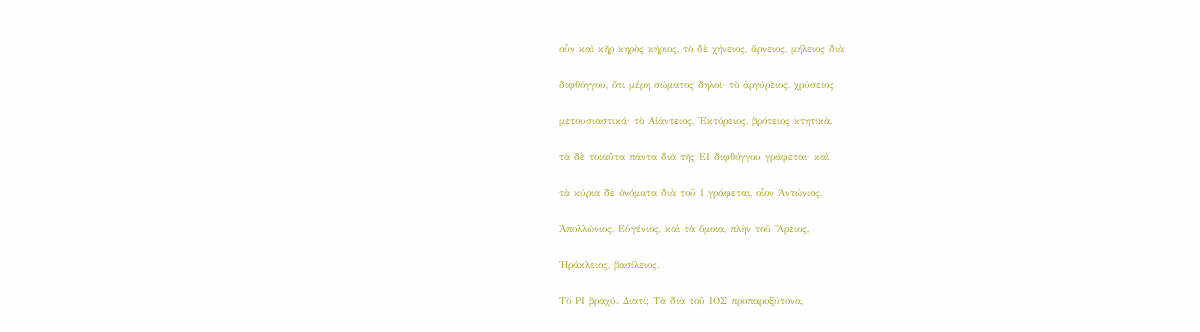οὖν καὶ κῆρ κηρὸς κήριος, τὸ δὲ χήνειος, ἄρνειος, μήλειος διὰ

διφθόγγου, ὅτι μέρη σώματος δηλοῖ· τὸ ἀργύρειος, χρύσειος

μετουσιαστικά· τὸ Αἰάντειος, Ἑκτόρειος, βρότειος κτητικὰ,

τὰ δὲ τοιαῦτα πάντα διὰ τῆς ΕΙ διφθόγγου γράφεται· καὶ

τὰ κύρια δὲ ὀνόματα διὰ τοῦ Ι γράφεται, οἷον Ἀντώνιος,

Ἀπολλώνιος, Εὐγένιος, καὶ τὰ ὅμοια, πλὴν τοῦ Ἄρειος,

Ἡράκλειος, βασίλειος.

Τὸ ΡΙ βραχύ. Διατί; Τὰ διὰ τοῦ ΙΟΣ προπαροξύτονα,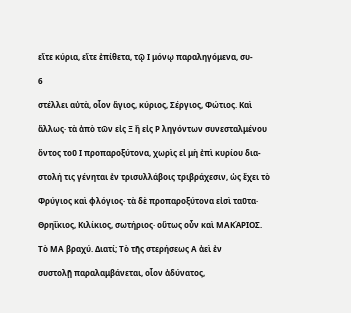εἴτε κύρια, εἴτε ἐπίθετα, τῷ Ι μόνῳ παραληγόμενα, συ-

6

στέλλει αὐτὰ, οἷον ἅγιος, κύριος, Σέργιος, Φώτιος. Καὶ

ἄλλως· τὰ ἀπὸ τῶν εἰς Ξ ἢ εἰς Ρ ληγόντων συνεσταλμένου

ὄντος τοῦ Ι προπαροξύτονα, χωρὶς εἰ μὴ ἐπὶ κυρίου δια-

στολή τις γένηται ἐν τρισυλλάβοις τριβράχεσιν, ὡς ἔχει τὸ

Φρύγιος καὶ φλόγιος· τὰ δὲ προπαροξύτονα εἰσὶ ταῦτα·

Θρηΐκιος, Κιλίκιος, σωτήριος· οὕτως οὖν καὶ ΜΑΚΆΡΙΟΣ.

Τὸ ΜΑ βραχύ. Διατί; Τὸ τῆς στερήσεως Α ἀεὶ ἐν

συστολῇ παραλαμβάνεται, οἷον ἀδύνατος,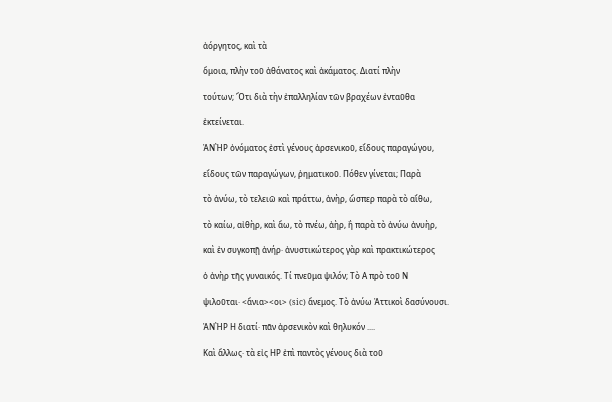ἀόργητος, καὶ τὰ

ὅμοια, πλὴν τοῦ ἀθάνατος καὶ ἀκάματος. Διατί πλὴν

τούτων; Ὅτι διὰ τὴν ἐπαλληλίαν τῶν βραχέων ἐνταῦθα

ἐκτείνεται.

ἈΝῊΡ ὀνόματος ἐστὶ γένους ἀρσενικοῦ, εἴδους παραγώγου,

εἴδους τῶν παραγώγων, ῥηματικοῦ. Πόθεν γίνεται; Παρὰ

τὸ ἀνύω, τὸ τελειῶ καὶ πράττω, ἀνὴρ, ὥσπερ παρὰ τὸ αἴθω,

τὸ καίω, αἰθὴρ, καὶ ἄω, τὸ πνέω, ἀὴρ, ἢ παρὰ τὸ ἀνύω ἀνυὴρ,

καὶ ἐν συγκοπῇ ἀνήρ· ἀνυστικώτερος γὰρ καὶ πρακτικώτερος

ὁ ἀνὴρ τῆς γυναικός. Τί πνεῦμα ψιλόν; Τὸ Α πρὸ τοῦ Ν

ψιλοῦται· <ἄνια><οι> (sic) ἄνεμος. Τὸ ἀνύω Ἀττικοὶ δασύνουσι.

ἈΝῊΡ Η διατί· πᾶν ἀρσενικὸν καὶ θηλυκόν ....

Καὶ ἄλλως· τὰ εἰς ΗΡ ἐπὶ παντὸς γένους διὰ τοῦ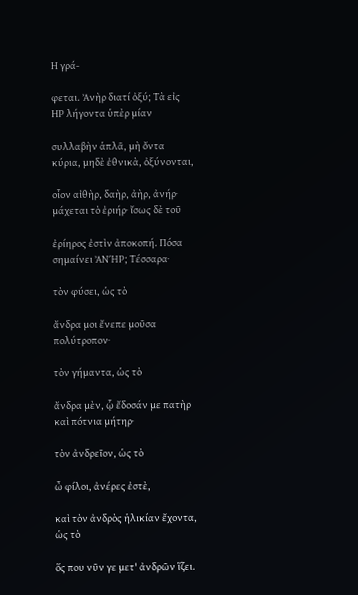Η γρά-

φεται. Ἀνὴρ διατί ὀξύ; Τὰ εἰς ΗΡ λήγοντα ὑπὲρ μίαν

συλλαβὴν ἁπλᾶ, μὴ ὄντα κύρια, μηδὲ ἐθνικὰ, ὀξύνονται,

οἷον αἰθὴρ, δαὴρ, ἀὴρ, ἀνήρ· μάχεται τὸ ἐριήρ· ἴσως δὲ τοῦ

ἐρίηρος ἐστὶν ἀποκοπή. Πόσα σημαίνει ἈΝΉΡ; Τέσσαρα·

τὸν φύσει, ὡς τὸ

ἄνδρα μοι ἔνεπε μοῦσα πολύτροπον·

τὸν γήμαντα, ὡς τὸ

ἄνδρα μὲν, ᾧ ἔδοσάν με πατὴρ καὶ πότνια μήτηρ·

τὸν ἀνδρεῖον, ὡς τὸ

ὦ φίλοι, ἀνέρες ἐστὲ,

καὶ τὸν ἀνδρὸς ἡλικίαν ἔχοντα, ὡς τὸ

ὅς που νῦν γε μετ' ἀνδρῶν ἵζει.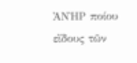ἈΝῊΡ ποίου εἴδους τῶν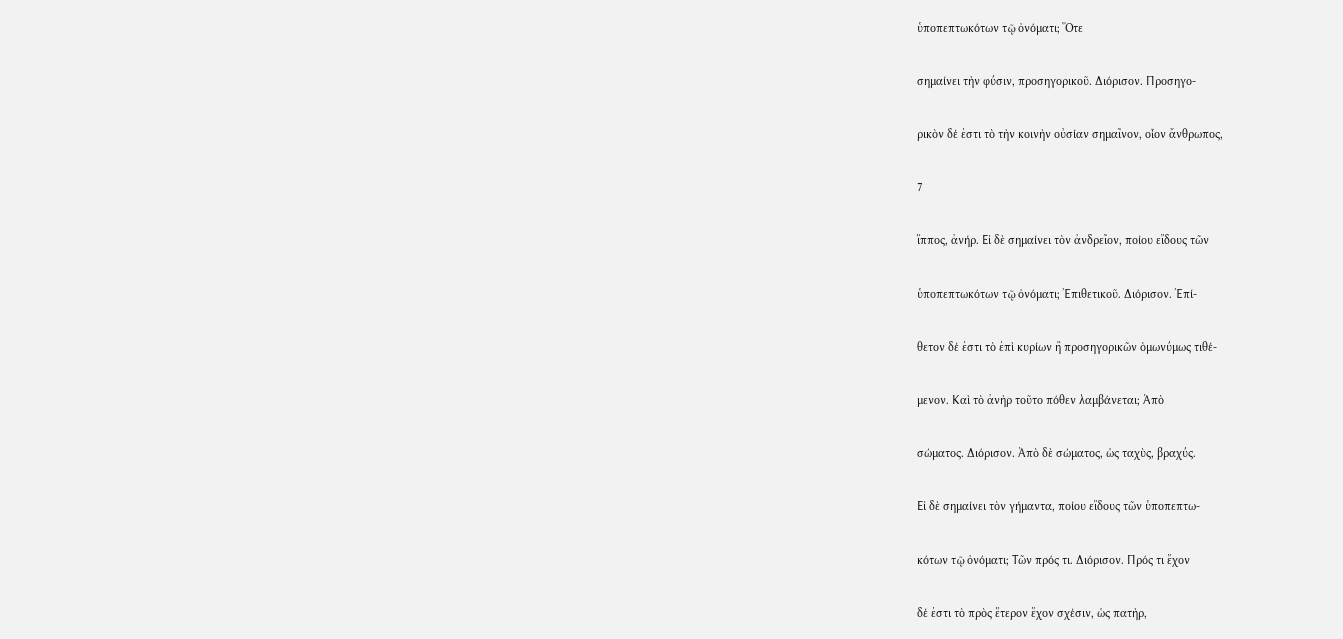ὑποπεπτωκότων τῷ ὀνόματι; Ὅτε

σημαίνει τὴν φύσιν, προσηγορικοῦ. Διόρισον. Προσηγο-

ρικὸν δέ ἐστι τὸ τὴν κοινὴν οὐσίαν σημαῖνον, οἷον ἄνθρωπος,

7

ἵππος, ἀνήρ. Εἰ δὲ σημαίνει τὸν ἀνδρεῖον, ποίου εἴδους τῶν

ὑποπεπτωκότων τῷ ὀνόματι; Ἐπιθετικοῦ. Διόρισον. Ἐπί-

θετον δέ ἐστι τὸ ἐπὶ κυρίων ἢ προσηγορικῶν ὁμωνύμως τιθέ-

μενον. Καὶ τὸ ἀνὴρ τοῦτο πόθεν λαμβάνεται; Ἀπὸ

σώματος. Διόρισον. Ἀπὸ δὲ σώματος, ὡς ταχὺς, βραχύς.

Εἰ δὲ σημαίνει τὸν γήμαντα, ποίου εἴδους τῶν ὑποπεπτω-

κότων τῷ ὀνόματι; Τῶν πρός τι. Διόρισον. Πρός τι ἔχον

δέ ἐστι τὸ πρὸς ἕτερον ἔχον σχέσιν, ὡς πατὴρ,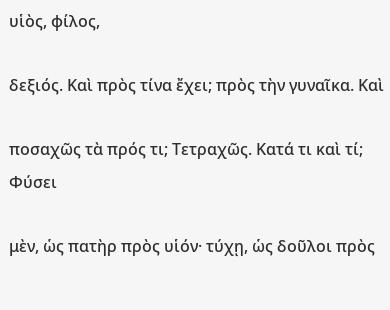υἱὸς, φίλος,

δεξιός. Καὶ πρὸς τίνα ἔχει; πρὸς τὴν γυναῖκα. Καὶ

ποσαχῶς τὰ πρός τι; Τετραχῶς. Κατά τι καὶ τί; Φύσει

μὲν, ὡς πατὴρ πρὸς υἱόν· τύχῃ, ὡς δοῦλοι πρὸς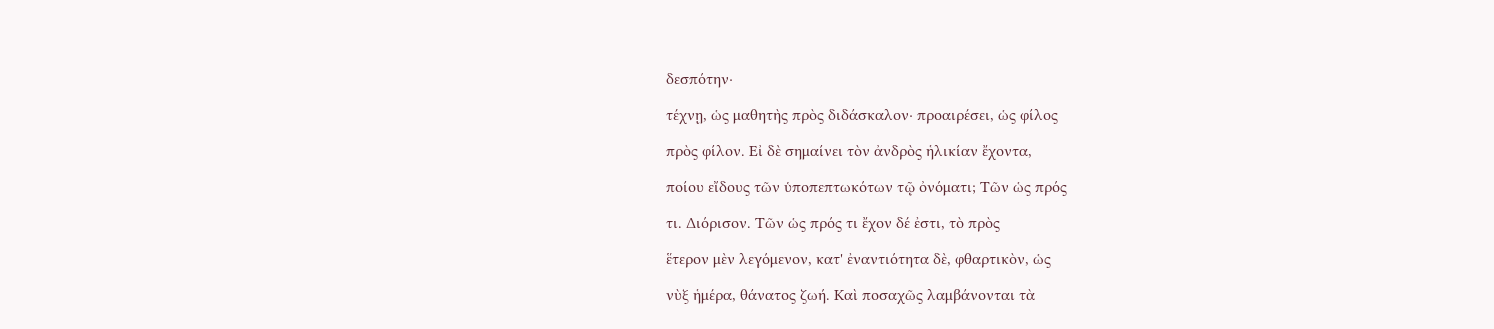δεσπότην·

τέχνῃ, ὡς μαθητὴς πρὸς διδάσκαλον· προαιρέσει, ὡς φίλος

πρὸς φίλον. Εἰ δὲ σημαίνει τὸν ἀνδρὸς ἡλικίαν ἔχοντα,

ποίου εἴδους τῶν ὑποπεπτωκότων τῷ ὀνόματι; Τῶν ὡς πρός

τι. Διόρισον. Τῶν ὡς πρός τι ἔχον δέ ἐστι, τὸ πρὸς

ἕτερον μὲν λεγόμενον, κατ' ἐναντιότητα δὲ, φθαρτικὸν, ὡς

νὺξ ἡμέρα, θάνατος ζωή. Καὶ ποσαχῶς λαμβάνονται τὰ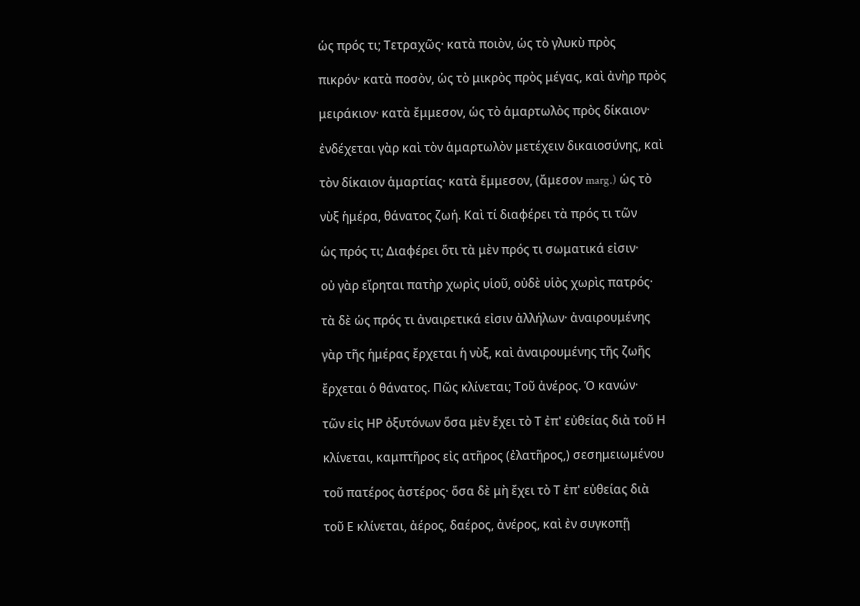ὡς πρός τι; Τετραχῶς· κατὰ ποιὸν, ὡς τὸ γλυκὺ πρὸς

πικρόν· κατὰ ποσὸν, ὡς τὸ μικρὸς πρὸς μέγας, καὶ ἀνὴρ πρὸς

μειράκιον· κατὰ ἔμμεσον, ὡς τὸ ἁμαρτωλὸς πρὸς δίκαιον·

ἐνδέχεται γὰρ καὶ τὸν ἁμαρτωλὸν μετέχειν δικαιοσύνης, καὶ

τὸν δίκαιον ἁμαρτίας· κατὰ ἔμμεσον, (ἄμεσον marg.) ὡς τὸ

νὺξ ἡμέρα, θάνατος ζωή. Καὶ τί διαφέρει τὰ πρός τι τῶν

ὡς πρός τι; Διαφέρει ὅτι τὰ μὲν πρός τι σωματικά εἰσιν·

οὐ γὰρ εἴρηται πατὴρ χωρὶς υἱοῦ, οὐδὲ υἱὸς χωρὶς πατρός·

τὰ δὲ ὡς πρός τι ἀναιρετικά εἰσιν ἀλλήλων· ἀναιρουμένης

γὰρ τῆς ἡμέρας ἔρχεται ἡ νὺξ, καὶ ἀναιρουμένης τῆς ζωῆς

ἔρχεται ὁ θάνατος. Πῶς κλίνεται; Τοῦ ἀνέρος. Ὁ κανών·

τῶν εἰς ΗΡ ὀξυτόνων ὅσα μὲν ἔχει τὸ Τ ἐπ' εὐθείας διὰ τοῦ Η

κλίνεται, καμπτῆρος εἰς ατῆρος (ἐλατῆρος,) σεσημειωμένου

τοῦ πατέρος ἀστέρος· ὅσα δὲ μὴ ἔχει τὸ Τ ἐπ' εὐθείας διὰ

τοῦ Ε κλίνεται, ἀέρος, δαέρος, ἀνέρος, καὶ ἐν συγκοπῇ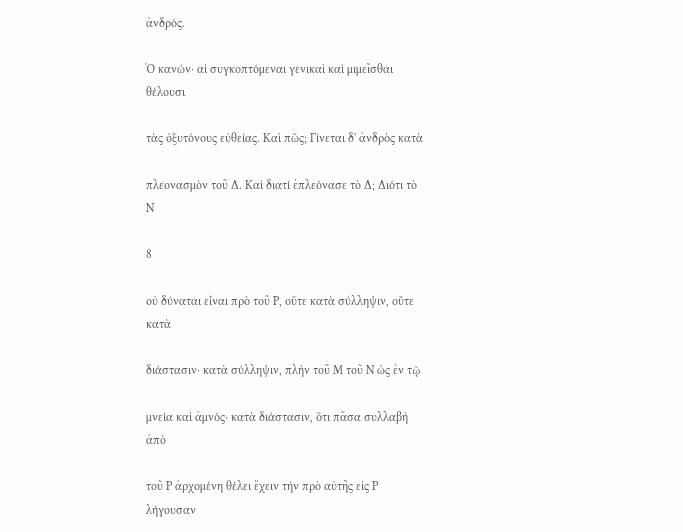ἀνδρός.

Ὁ κανών· αἱ συγκοπτόμεναι γενικαὶ καὶ μιμεῖσθαι θέλουσι

τὰς ὀξυτόνους εὐθείας. Καὶ πῶς; Γίνεται δ' ἀνδρὸς κατὰ

πλεονασμὸν τοῦ Δ. Καὶ διατί ἐπλεόνασε τὸ Δ; Διότι τὸ Ν

8

οὐ δύναται εἶναι πρὸ τοῦ Ρ, οὔτε κατὰ σύλληψιν, οὔτε κατὰ

διάστασιν· κατὰ σύλληψιν, πλὴν τοῦ Μ τοῦ Ν ὡς ἐν τῷ

μνεία καὶ ἀμνός· κατὰ διάστασιν, ὅτι πᾶσα συλλαβὴ ἀπὸ

τοῦ Ρ ἀρχομένη θέλει ἔχειν τὴν πρὸ αὐτῆς εἰς Ρ λήγουσαν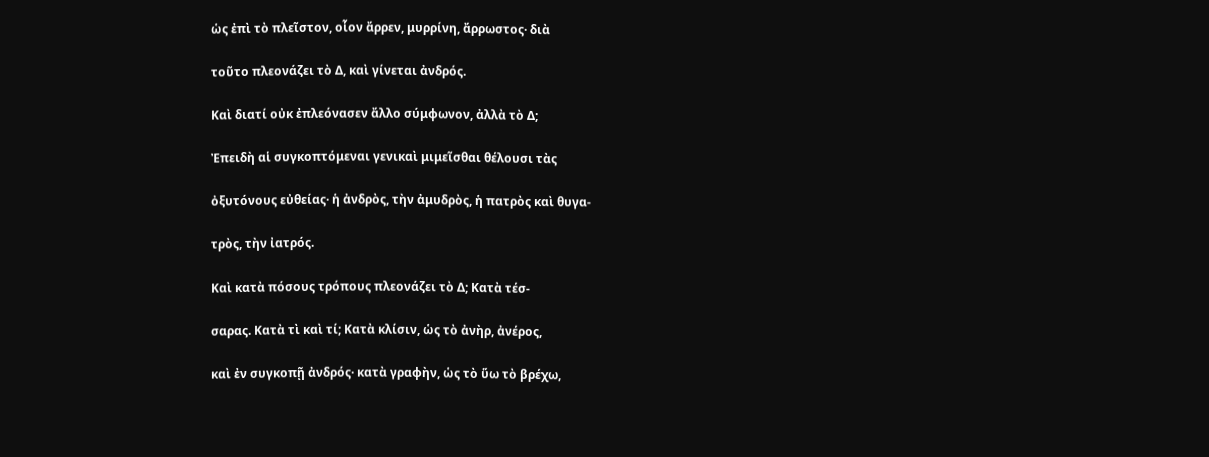ὡς ἐπὶ τὸ πλεῖστον, οἷον ἄρρεν, μυρρίνη, ἄρρωστος· διὰ

τοῦτο πλεονάζει τὸ Δ, καὶ γίνεται ἀνδρός.

Καὶ διατί οὐκ ἐπλεόνασεν ἄλλο σύμφωνον, ἀλλὰ τὸ Δ;

Ἐπειδὴ αἱ συγκοπτόμεναι γενικαὶ μιμεῖσθαι θέλουσι τὰς

ὀξυτόνους εὐθείας· ἡ ἀνδρὸς, τὴν ἀμυδρὸς, ἡ πατρὸς καὶ θυγα-

τρὸς, τὴν ἰατρός.

Καὶ κατὰ πόσους τρόπους πλεονάζει τὸ Δ; Κατὰ τέσ-

σαρας. Κατὰ τὶ καὶ τί; Κατὰ κλίσιν, ὡς τὸ ἀνὴρ, ἀνέρος,

καὶ ἐν συγκοπῇ ἀνδρός· κατὰ γραφὴν, ὡς τὸ ὕω τὸ βρέχω,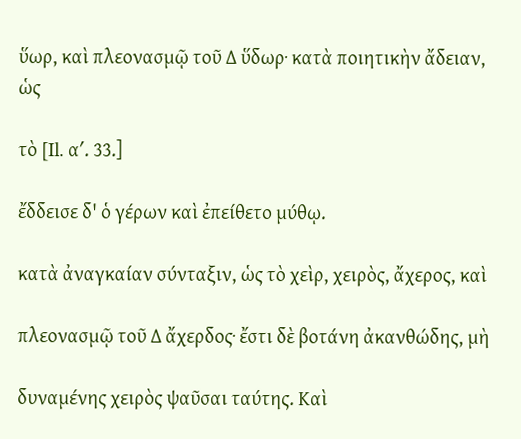ὕωρ, καὶ πλεονασμῷ τοῦ Δ ὕδωρ· κατὰ ποιητικὴν ἄδειαν, ὡς

τὸ [Il. αʹ. 33.]

ἔδδεισε δ' ὁ γέρων καὶ ἐπείθετο μύθῳ.

κατὰ ἀναγκαίαν σύνταξιν, ὡς τὸ χεὶρ, χειρὸς, ἄχερος, καὶ

πλεονασμῷ τοῦ Δ ἄχερδος· ἔστι δὲ βοτάνη ἀκανθώδης, μὴ

δυναμένης χειρὸς ψαῦσαι ταύτης. Καὶ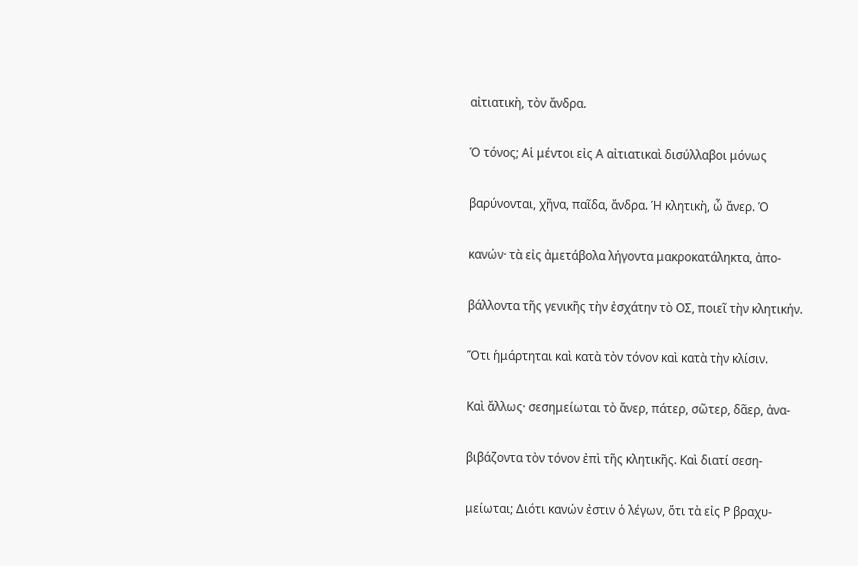αἰτιατικὴ, τὸν ἄνδρα.

Ὁ τόνος; Αἱ μέντοι εἰς Α αἰτιατικαὶ δισύλλαβοι μόνως

βαρύνονται, χῆνα, παῖδα, ἄνδρα. Ἡ κλητικὴ, ὦ ἄνερ. Ὁ

κανών· τὰ εἰς ἀμετάβολα λήγοντα μακροκατάληκτα, ἀπο-

βάλλοντα τῆς γενικῆς τὴν ἐσχάτην τὸ ΟΣ, ποιεῖ τὴν κλητικήν.

Ὅτι ἡμάρτηται καὶ κατὰ τὸν τόνον καὶ κατὰ τὴν κλίσιν.

Καὶ ἄλλως· σεσημείωται τὸ ἄνερ, πάτερ, σῶτερ, δᾶερ, ἀνα-

βιβάζοντα τὸν τόνον ἐπὶ τῆς κλητικῆς. Καὶ διατί σεση-

μείωται; Διότι κανών ἐστιν ὁ λέγων, ὅτι τὰ εἰς Ρ βραχυ-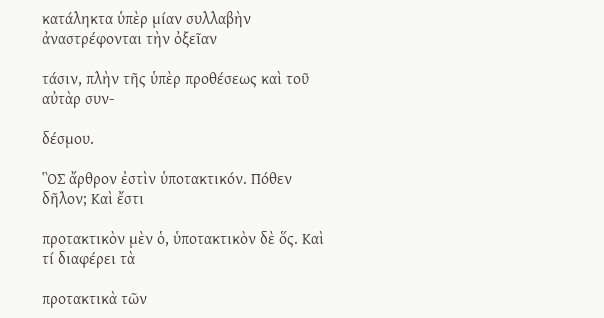κατάληκτα ὑπὲρ μίαν συλλαβὴν ἀναστρέφονται τὴν ὀξεῖαν

τάσιν, πλὴν τῆς ὑπὲρ προθέσεως καὶ τοῦ αὐτὰρ συν-

δέσμου.

ὋΣ ἄρθρον ἐστὶν ὑποτακτικόν. Πόθεν δῆλον; Καὶ ἔστι

προτακτικὸν μὲν ὁ, ὑποτακτικὸν δὲ ὅς. Καὶ τί διαφέρει τὰ

προτακτικὰ τῶν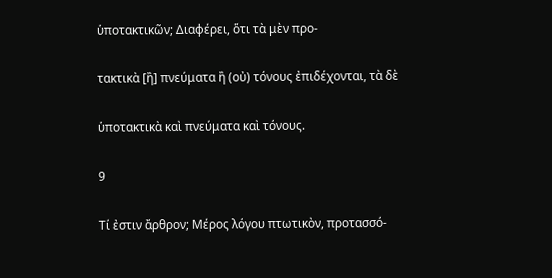ὑποτακτικῶν; Διαφέρει, ὅτι τὰ μὲν προ-

τακτικὰ [ἢ] πνεύματα ἢ (οὐ) τόνους ἐπιδέχονται, τὰ δὲ

ὑποτακτικὰ καὶ πνεύματα καὶ τόνους.

9

Τί ἐστιν ἄρθρον; Μέρος λόγου πτωτικὸν, προτασσό-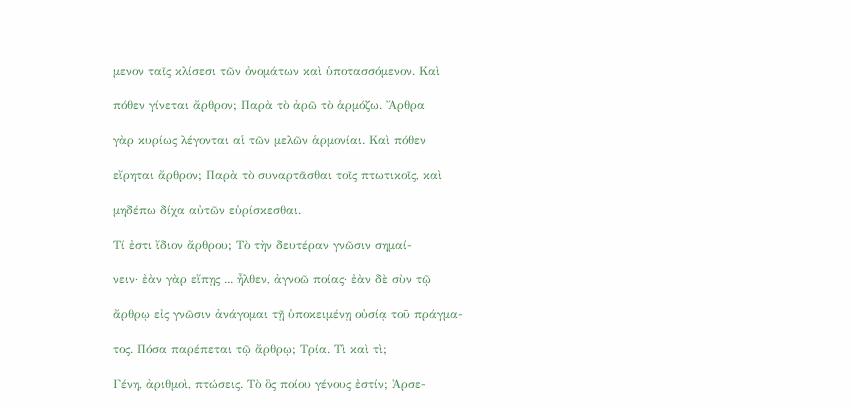μενον ταῖς κλίσεσι τῶν ὀνομάτων καὶ ὑποτασσόμενον. Καὶ

πόθεν γίνεται ἄρθρον; Παρὰ τὸ ἀρῶ τὸ ἁρμόζω. Ἄρθρα

γὰρ κυρίως λέγονται αἱ τῶν μελῶν ἁρμονίαι. Καὶ πόθεν

εἴρηται ἄρθρον; Παρὰ τὸ συναρτᾶσθαι τοῖς πτωτικοῖς, καὶ

μηδέπω δίχα αὐτῶν εὑρίσκεσθαι.

Τί ἐστι ἴδιον ἄρθρου; Τὸ τὴν δευτέραν γνῶσιν σημαί-

νειν· ἐὰν γὰρ εἴπῃς ... ἦλθεν, ἀγνοῶ ποίας· ἐὰν δὲ σὺν τῷ

ἄρθρῳ εἰς γνῶσιν ἀνάγομαι τῇ ὑποκειμένῃ οὐσίᾳ τοῦ πράγμα-

τος. Πόσα παρέπεται τῷ ἄρθρῳ; Τρία. Τὶ καὶ τὶ;

Γένη, ἀριθμοὶ, πτώσεις. Τὸ ὃς ποίου γένους ἐστίν; Ἀρσε-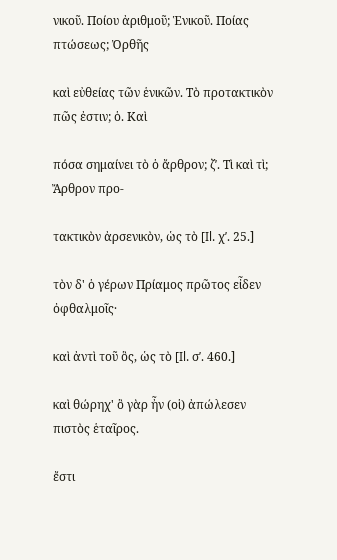νικοῦ. Ποίου ἀριθμοῦ; Ἑνικοῦ. Ποίας πτώσεως; Ὀρθῆς

καὶ εὐθείας τῶν ἑνικῶν. Τὸ προτακτικὸν πῶς ἐστιν; ὁ. Καὶ

πόσα σημαίνει τὸ ὁ ἄρθρον; ζʹ. Τὶ καὶ τὶ; Ἄρθρον προ-

τακτικὸν ἀρσενικὸν, ὡς τὸ [Il. χʹ. 25.]

τὸν δ' ὁ γέρων Πρίαμος πρῶτος εἶδεν ὀφθαλμοῖς·

καὶ ἀντὶ τοῦ ὃς, ὡς τὸ [Il. σʹ. 460.]

καὶ θώρηχ' ὃ γὰρ ἦν (οἱ) ἀπώλεσεν πιστὸς ἑταῖρος.

ἔστι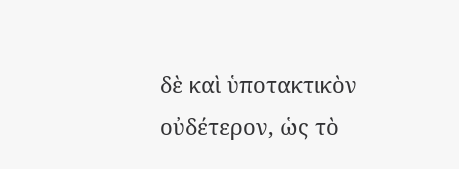δὲ καὶ ὑποτακτικὸν οὐδέτερον, ὡς τὸ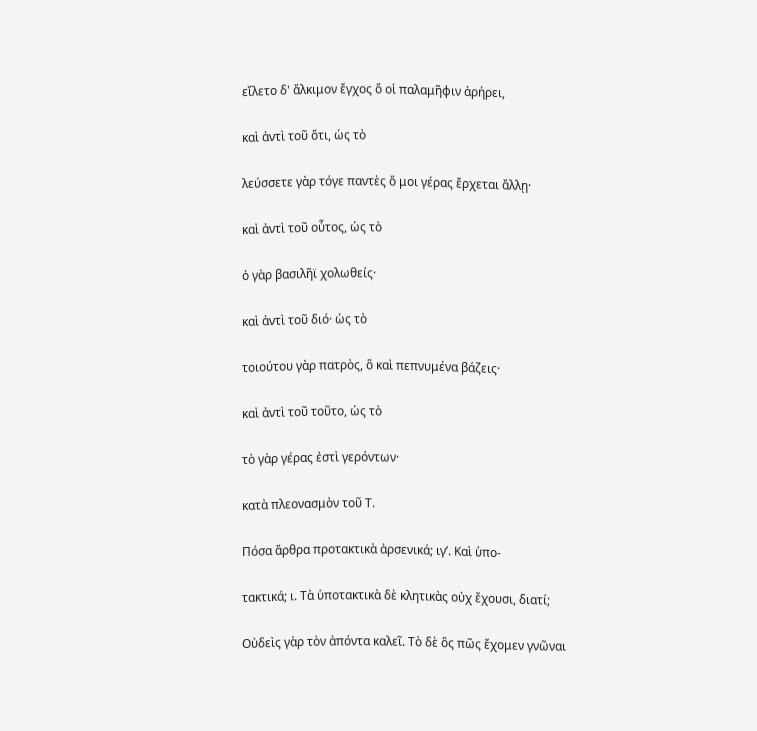εἴλετο δ' ἄλκιμον ἔγχος ὅ οἱ παλαμῆφιν ἀρήρει,

καὶ ἀντὶ τοῦ ὅτι, ὡς τὸ

λεύσσετε γὰρ τόγε παντὲς ὅ μοι γέρας ἔρχεται ἄλλῃ·

καὶ ἀντὶ τοῦ οὗτος, ὡς τὸ

ὁ γὰρ βασιλῆϊ χολωθείς·

καὶ ἀντὶ τοῦ διό· ὡς τὸ

τοιούτου γὰρ πατρὸς, ὃ καὶ πεπνυμένα βάζεις·

καὶ ἀντὶ τοῦ τοῦτο, ὡς τὸ

τὸ γὰρ γέρας ἐστὶ γερόντων·

κατὰ πλεονασμὸν τοῦ Τ.

Πόσα ἄρθρα προτακτικὰ ἀρσενικά; ιγʹ. Καὶ ὑπο-

τακτικά; ι. Τὰ ὑποτακτικὰ δὲ κλητικὰς οὐχ ἔχουσι, διατί;

Οὐδεὶς γὰρ τὸν ἀπόντα καλεῖ. Τὸ δὲ ὃς πῶς ἔχομεν γνῶναι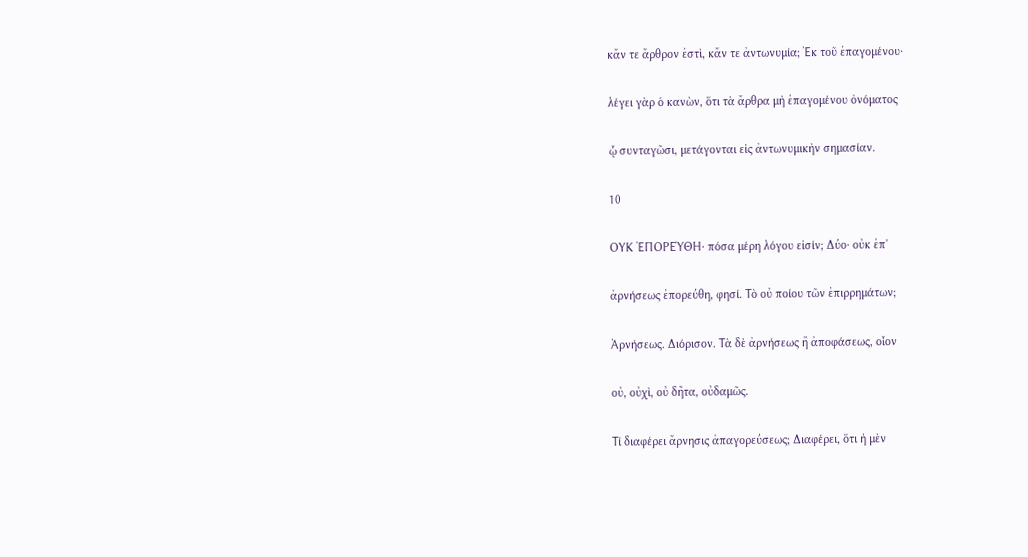κἄν τε ἄρθρον ἐστὶ, κἄν τε ἀντωνυμία; Ἐκ τοῦ ἐπαγομένου·

λέγει γὰρ ὁ κανὼν, ὅτι τὰ ἄρθρα μὴ ἐπαγομένου ὀνόματος

ᾧ συνταγῶσι, μετάγονται εἰς ἀντωνυμικὴν σημασίαν.

10

ΟΥΚ ἘΠΟΡΕΎΘΗ· πόσα μέρη λόγου εἰσίν; Δύο· οὐκ ἐπ'

ἀρνήσεως ἐπορεύθη, φησί. Τὸ οὐ ποίου τῶν ἐπιρρημάτων;

Ἀρνήσεως. Διόρισον. Τὰ δὲ ἀρνήσεως ἢ ἀποφάσεως, οἷον

οὐ, οὐχὶ, οὐ δῆτα, οὐδαμῶς.

Τί διαφέρει ἄρνησις ἀπαγορεύσεως; Διαφέρει, ὅτι ἡ μὲν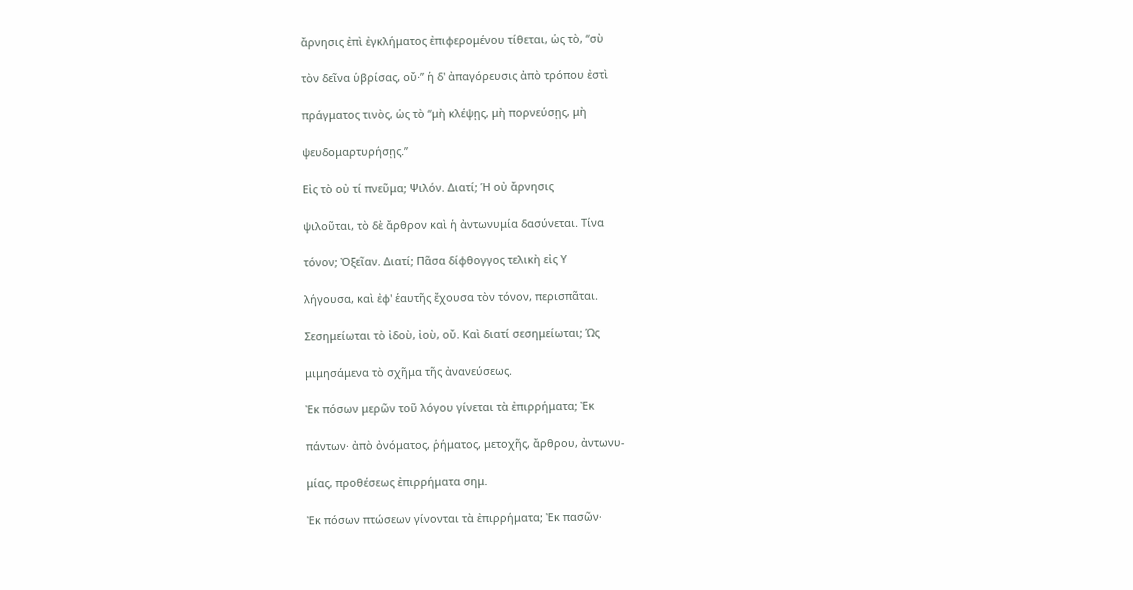ἄρνησις ἐπὶ ἐγκλήματος ἐπιφερομένου τίθεται, ὡς τὸ, “σὺ

τὸν δεῖνα ὑβρίσας, οὔ·” ἡ δ' ἀπαγόρευσις ἀπὸ τρόπου ἐστὶ

πράγματος τινὸς, ὡς τὸ “μὴ κλέψῃς, μὴ πορνεύσῃς, μὴ

ψευδομαρτυρήσῃς.”

Εἰς τὸ οὐ τί πνεῦμα; Ψιλόν. Διατί; Ἡ οὐ ἄρνησις

ψιλοῦται, τὸ δὲ ἄρθρον καὶ ἡ ἀντωνυμία δασύνεται. Τίνα

τόνον; Ὀξεῖαν. Διατί; Πᾶσα δίφθογγος τελικὴ εἰς Υ

λήγουσα, καὶ ἐφ' ἑαυτῆς ἔχουσα τὸν τόνον, περισπᾶται.

Σεσημείωται τὸ ἰδοὺ, ἰοὺ, οὔ. Καὶ διατί σεσημείωται; Ὡς

μιμησάμενα τὸ σχῆμα τῆς ἀνανεύσεως.

Ἐκ πόσων μερῶν τοῦ λόγου γίνεται τὰ ἐπιρρήματα; Ἐκ

πάντων· ἀπὸ ὀνόματος, ῥήματος, μετοχῆς, ἄρθρου, ἀντωνυ-

μίας, προθέσεως ἐπιρρήματα σημ.

Ἐκ πόσων πτώσεων γίνονται τὰ ἐπιρρήματα; Ἐκ πασῶν·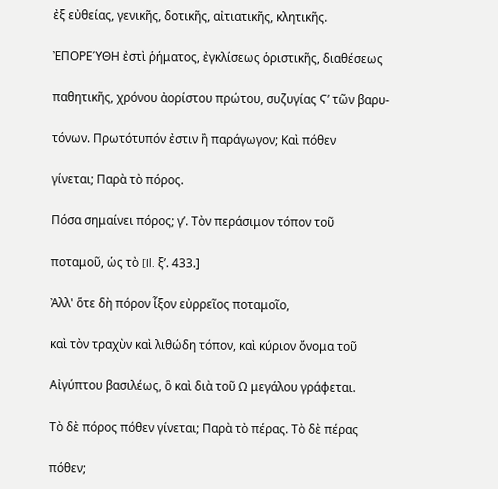ἐξ εὐθείας, γενικῆς, δοτικῆς, αἰτιατικῆς, κλητικῆς.

ἘΠΟΡΕΎΘΗ ἐστὶ ῥήματος, ἐγκλίσεως ὁριστικῆς, διαθέσεως

παθητικῆς, χρόνου ἀορίστου πρώτου, συζυγίας Ϛʹ τῶν βαρυ-

τόνων. Πρωτότυπόν ἐστιν ἢ παράγωγον; Καὶ πόθεν

γίνεται; Παρὰ τὸ πόρος.

Πόσα σημαίνει πόρος; γʹ. Τὸν περάσιμον τόπον τοῦ

ποταμοῦ, ὡς τὸ [Il. ξʹ. 433.]

Ἀλλ' ὅτε δὴ πόρον ἷξον εὐρρεῖος ποταμοῖο,

καὶ τὸν τραχὺν καὶ λιθώδη τόπον, καὶ κύριον ὄνομα τοῦ

Αἰγύπτου βασιλέως, ὃ καὶ διὰ τοῦ Ω μεγάλου γράφεται.

Τὸ δὲ πόρος πόθεν γίνεται; Παρὰ τὸ πέρας. Τὸ δὲ πέρας

πόθεν;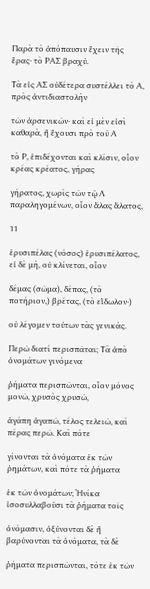Παρὰ τὸ ἀπόπαυσιν ἔχειν τῆς ἔρας· τὸ ΡΑΣ βραχύ.

Τὰ εἰς ΑΣ οὐδέτερα συστέλλει τὸ Α, πρὸς ἀντιδιαστολὴν

τῶν ἀρσενικῶν· καὶ εἰ μὲν εἰσὶ καθαρὰ, ἢ ἔχουσι πρὸ τοῦ Α

τὸ Ρ, ἐπιδέχονται καὶ κλίσιν, οἷον κρέας κρέατος, γήρας

γήρατος, χωρὶς τῶν τῷ Λ παραληγομένων, οἷον ἅλας ἅλατος,

11

ἐρυσιπέλας (νόσος) ἐρυσιπέλατος, εἰ δὲ μὴ, οὐ κλίνεται, οἷον

δέμας (σῶμα), δέπας, (τὸ ποτήριον,) βρέτας, (τὸ εἴδωλον·)

οὐ λέγομεν τούτων τὰς γενικάς.

Περῶ διατί περισπᾶται; Τὰ ἀπὸ ὀνομάτων γινόμενα

ῥήματα περισπῶνται, οἷον μόνος μονῶ, χρυσὸς χρυσῶ,

ἀγάπη ἀγαπῶ, τέλος τελειῶ, καὶ πέρας περῶ. Καὶ πότε

γίνονται τὰ ὀνόματα ἐκ τῶν ῥημάτων, καὶ πότε τὰ ῥήματα

ἐκ τῶν ὀνομάτων; Ἡνίκα ἰσοσυλλαβοῦσι τὰ ῥήματα τοῖς

ὀνόμασιν, ὀξύνονται δὲ ἢ βαρύνονται τὰ ὀνόματα, τὰ δὲ

ῥήματα περισπῶνται, τότε ἐκ τῶν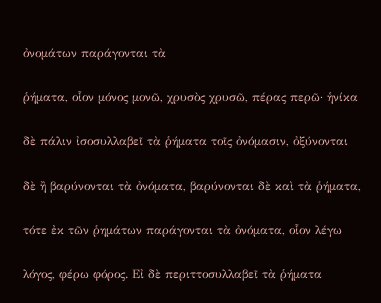ὀνομάτων παράγονται τὰ

ῥήματα, οἷον μόνος μονῶ, χρυσὸς χρυσῶ, πέρας περῶ· ἡνίκα

δὲ πάλιν ἰσοσυλλαβεῖ τὰ ῥήματα τοῖς ὀνόμασιν, ὀξύνονται

δὲ ἢ βαρύνονται τὰ ὀνόματα, βαρύνονται δὲ καὶ τὰ ῥήματα,

τότε ἐκ τῶν ῥημάτων παράγονται τὰ ὀνόματα, οἷον λέγω

λόγος, φέρω φόρος. Εἰ δὲ περιττοσυλλαβεῖ τὰ ῥήματα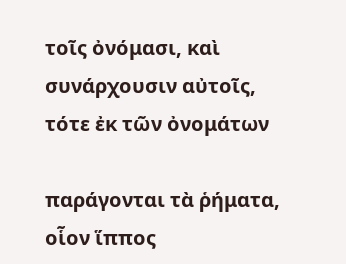τοῖς ὀνόμασι, καὶ συνάρχουσιν αὐτοῖς, τότε ἐκ τῶν ὀνομάτων

παράγονται τὰ ῥήματα, οἷον ἵππος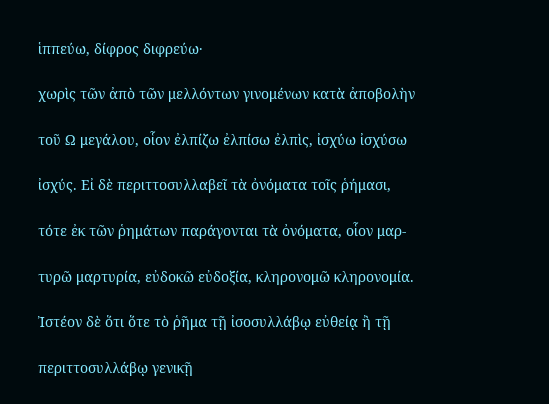ἱππεύω, δίφρος διφρεύω·

χωρὶς τῶν ἀπὸ τῶν μελλόντων γινομένων κατὰ ἀποβολὴν

τοῦ Ω μεγάλου, οἷον ἐλπίζω ἐλπίσω ἐλπὶς, ἰσχύω ἰσχύσω

ἰσχύς. Εἰ δὲ περιττοσυλλαβεῖ τὰ ὀνόματα τοῖς ῥήμασι,

τότε ἐκ τῶν ῥημάτων παράγονται τὰ ὀνόματα, οἷον μαρ-

τυρῶ μαρτυρία, εὐδοκῶ εὐδοξία, κληρονομῶ κληρονομία.

Ἰστέον δὲ ὅτι ὅτε τὸ ῥῆμα τῇ ἰσοσυλλάβῳ εὐθείᾳ ἢ τῇ

περιττοσυλλάβῳ γενικῇ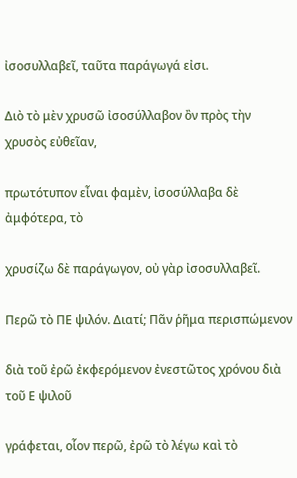ἰσοσυλλαβεῖ, ταῦτα παράγωγά εἰσι.

Διὸ τὸ μὲν χρυσῶ ἰσοσύλλαβον ὂν πρὸς τὴν χρυσὸς εὐθεῖαν,

πρωτότυπον εἶναι φαμὲν, ἰσοσύλλαβα δὲ ἀμφότερα, τὸ

χρυσίζω δὲ παράγωγον, οὐ γὰρ ἰσοσυλλαβεῖ.

Περῶ τὸ ΠΕ ψιλόν. Διατί; Πᾶν ῥῆμα περισπώμενον

διὰ τοῦ ἐρῶ ἐκφερόμενον ἐνεστῶτος χρόνου διὰ τοῦ Ε ψιλοῦ

γράφεται, οἷον περῶ, ἐρῶ τὸ λέγω καὶ τὸ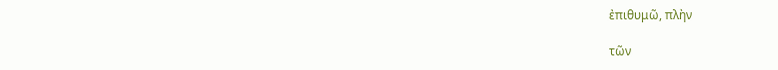ἐπιθυμῶ, πλὴν

τῶν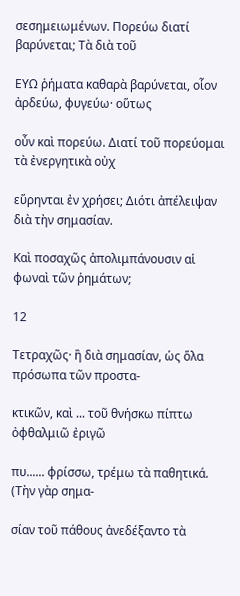σεσημειωμένων. Πορεύω διατί βαρύνεται; Τὰ διὰ τοῦ

ΕΥΩ ῥήματα καθαρὰ βαρύνεται, οἷον ἀρδεύω, φυγεύω· οὕτως

οὖν καὶ πορεύω. Διατί τοῦ πορεύομαι τὰ ἐνεργητικὰ οὐχ

εὕρηνται ἐν χρήσει; Διότι ἀπέλειψαν διὰ τὴν σημασίαν.

Καὶ ποσαχῶς ἀπολιμπάνουσιν αἱ φωναὶ τῶν ῥημάτων;

12

Τετραχῶς· ἢ διὰ σημασίαν, ὡς ὅλα πρόσωπα τῶν προστα-

κτικῶν, καὶ ... τοῦ θνήσκω πίπτω ὀφθαλμιῶ ἐριγῶ

πυ...... φρίσσω, τρέμω τὰ παθητικά. (Τὴν γὰρ σημα-

σίαν τοῦ πάθους ἀνεδέξαντο τὰ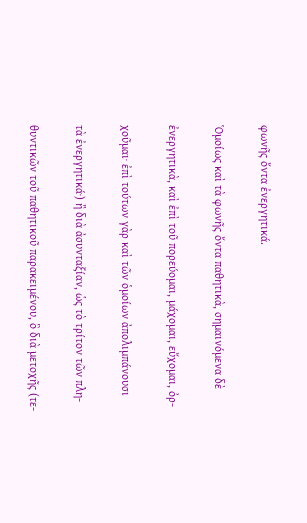φωνῆς ὄντα ἐνεργητικά.

Ὁμοίως καὶ τὰ φωνῆς ὄντα παθητικὰ, σημαινόμενα δὲ

ἐνεργητικὰ, καὶ ἐπὶ τοῦ πορεύομαι, μάχομαι, εὔχομαι, ὀρ-

χοῦμαι· ἐπὶ τούτων γὰρ καὶ τῶν ὁμοίων ἀπολιμπάνουσι

τὰ ἐνεργητικά·) ἢ διὰ ἀσυνταξίαν, ὡς τὸ τρίτον τῶν πλη-

θυντικῶν τοῦ παθητικοῦ παρακειμένου, ὃ διὰ μετοχῆς (τε-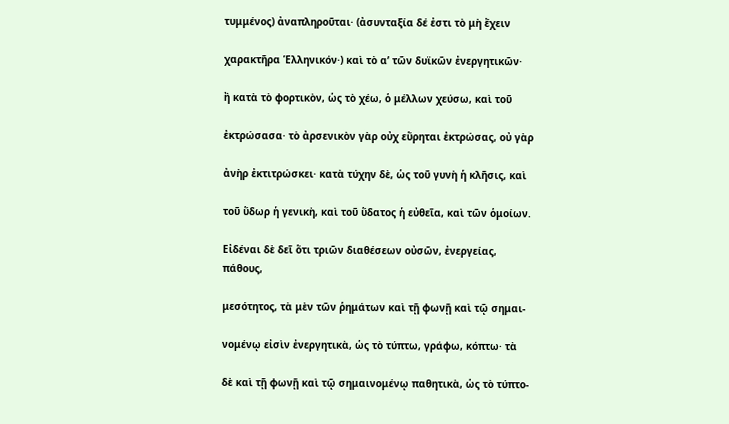τυμμένος) ἀναπληροῦται· (ἀσυνταξία δέ ἐστι τὸ μὴ ἔχειν

χαρακτῆρα Ἑλληνικόν·) καὶ τὸ αʹ τῶν δυϊκῶν ἐνεργητικῶν·

ἢ κατὰ τὸ φορτικὸν, ὡς τὸ χέω, ὁ μέλλων χεύσω, καὶ τοῦ

ἐκτρώσασα· τὸ ἀρσενικὸν γὰρ οὐχ εὕρηται ἐκτρώσας, οὐ γὰρ

ἀνὴρ ἐκτιτρώσκει· κατὰ τύχην δὲ, ὡς τοῦ γυνὴ ἡ κλῆσις, καὶ

τοῦ ὕδωρ ἡ γενικὴ, καὶ τοῦ ὕδατος ἡ εὐθεῖα, καὶ τῶν ὁμοίων.

Εἰδέναι δὲ δεῖ ὅτι τριῶν διαθέσεων οὐσῶν, ἐνεργείας, πάθους,

μεσότητος, τὰ μὲν τῶν ῥημάτων καὶ τῇ φωνῇ καὶ τῷ σημαι-

νομένῳ εἰσὶν ἐνεργητικὰ, ὡς τὸ τύπτω, γράφω, κόπτω· τὰ

δὲ καὶ τῇ φωνῇ καὶ τῷ σημαινομένῳ παθητικὰ, ὡς τὸ τύπτο-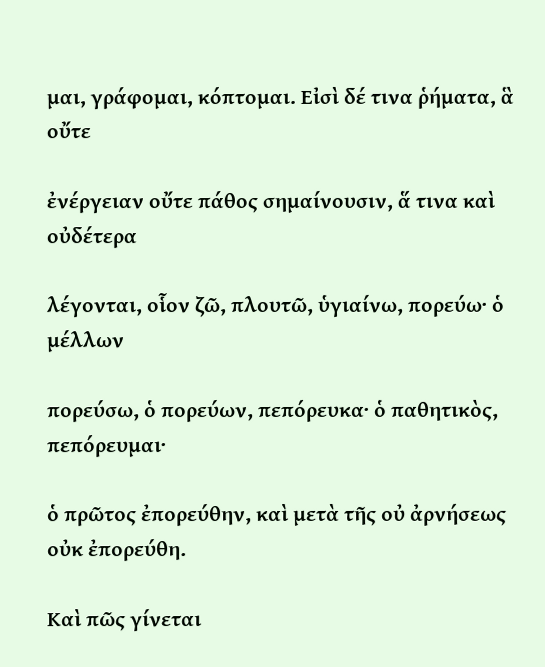μαι, γράφομαι, κόπτομαι. Εἰσὶ δέ τινα ῥήματα, ἃ οὔτε

ἐνέργειαν οὔτε πάθος σημαίνουσιν, ἅ τινα καὶ οὐδέτερα

λέγονται, οἷον ζῶ, πλουτῶ, ὑγιαίνω, πορεύω· ὁ μέλλων

πορεύσω, ὁ πορεύων, πεπόρευκα· ὁ παθητικὸς, πεπόρευμαι·

ὁ πρῶτος ἐπορεύθην, καὶ μετὰ τῆς οὐ ἀρνήσεως οὐκ ἐπορεύθη.

Καὶ πῶς γίνεται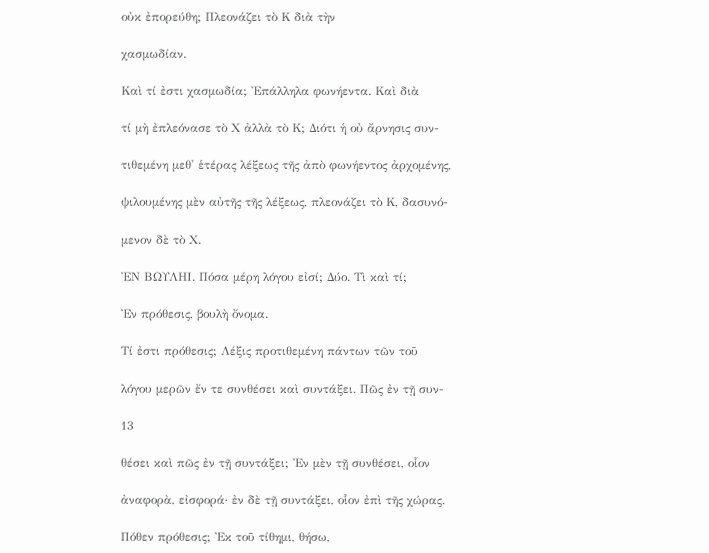οὐκ ἐπορεύθη; Πλεονάζει τὸ Κ διὰ τὴν

χασμωδίαν.

Καὶ τί ἐστι χασμωδία; Ἐπάλληλα φωνήεντα. Καὶ διὰ

τί μὴ ἐπλεόνασε τὸ Χ ἀλλὰ τὸ Κ; Διότι ἡ οὐ ἄρνησις συν-

τιθεμένη μεθ' ἑτέρας λέξεως τῆς ἀπὸ φωνήεντος ἀρχομένης,

ψιλουμένης μὲν αὐτῆς τῆς λέξεως, πλεονάζει τὸ Κ, δασυνό-

μενον δὲ τὸ Χ.

ἘΝ ΒΩΥΛΗΙ. Πόσα μέρη λόγου εἰσί; Δύο. Τὶ καὶ τί;

Ἐν πρόθεσις, βουλὴ ὄνομα.

Τί ἐστι πρόθεσις; Λέξις προτιθεμένη πάντων τῶν τοῦ

λόγου μερῶν ἔν τε συνθέσει καὶ συντάξει. Πῶς ἐν τῇ συν-

13

θέσει καὶ πῶς ἐν τῇ συντάξει; Ἐν μὲν τῇ συνθέσει, οἷον

ἀναφορὰ, εἰσφορά· ἐν δὲ τῇ συντάξει, οἷον ἐπὶ τῆς χώρας.

Πόθεν πρόθεσις; Ἐκ τοῦ τίθημι, θήσω,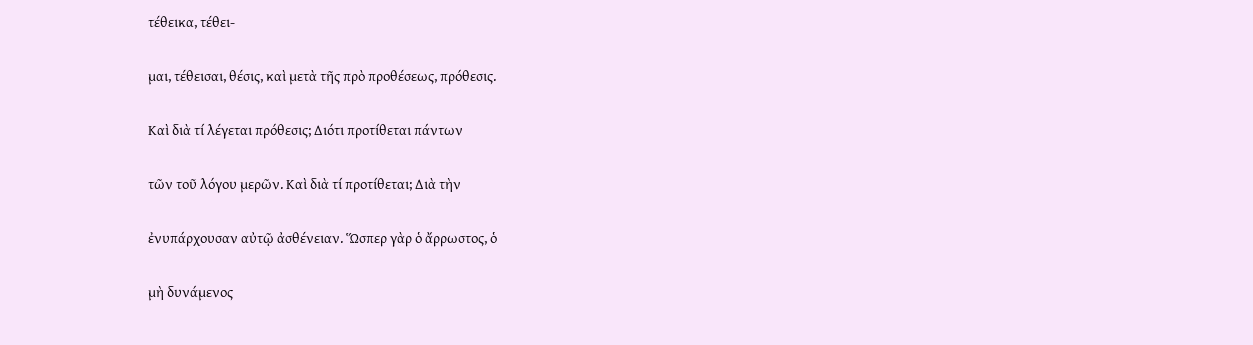τέθεικα, τέθει-

μαι, τέθεισαι, θέσις, καὶ μετὰ τῆς πρὸ προθέσεως, πρόθεσις.

Καὶ διὰ τί λέγεται πρόθεσις; Διότι προτίθεται πάντων

τῶν τοῦ λόγου μερῶν. Καὶ διὰ τί προτίθεται; Διὰ τὴν

ἐνυπάρχουσαν αὐτῷ ἀσθένειαν. Ὥσπερ γὰρ ὁ ἄρρωστος, ὁ

μὴ δυνάμενος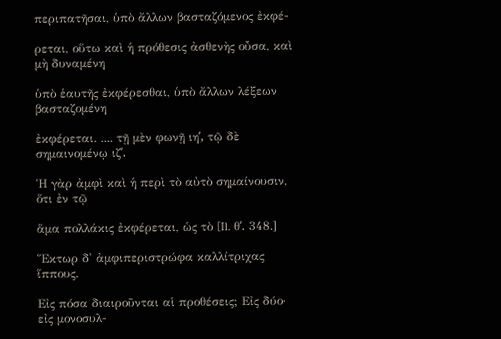περιπατῆσαι, ὑπὸ ἄλλων βασταζόμενος ἐκφέ-

ρεται, οὕτω καὶ ἡ πρόθεσις ἀσθενὴς οὖσα, καὶ μὴ δυναμένη

ὑπὸ ἑαυτῆς ἐκφέρεσθαι, ὑπὸ ἄλλων λέξεων βασταζομένη

ἐκφέρεται. .... τῇ μὲν φωνῇ ιηʹ, τῷ δὲ σημαινομένῳ ιζʹ.

Ἡ γὰρ ἀμφὶ καὶ ἡ περὶ τὸ αὐτὸ σημαίνουσιν, ὅτι ἐν τῷ

ἅμα πολλάκις ἐκφέρεται, ὡς τὸ [Il. θʹ. 348.]

Ἕκτωρ δ' ἀμφιπεριστρώφα καλλίτριχας ἵππους.

Εἰς πόσα διαιροῦνται αἱ προθέσεις; Εἰς δύο· εἰς μονοσυλ-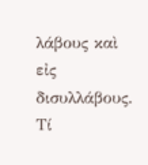λάβους καὶ εἰς δισυλλάβους. Τί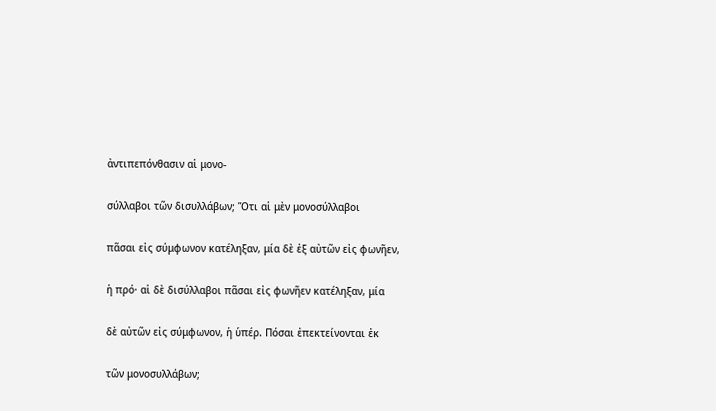ἀντιπεπόνθασιν αἱ μονο-

σύλλαβοι τῶν δισυλλάβων; Ὅτι αἱ μὲν μονοσύλλαβοι

πᾶσαι εἰς σύμφωνον κατέληξαν, μία δὲ ἐξ αὐτῶν εἰς φωνῆεν,

ἡ πρό· αἱ δὲ δισύλλαβοι πᾶσαι εἰς φωνῆεν κατέληξαν, μία

δὲ αὐτῶν εἰς σύμφωνον, ἡ ὑπέρ. Πόσαι ἐπεκτείνονται ἐκ

τῶν μονοσυλλάβων;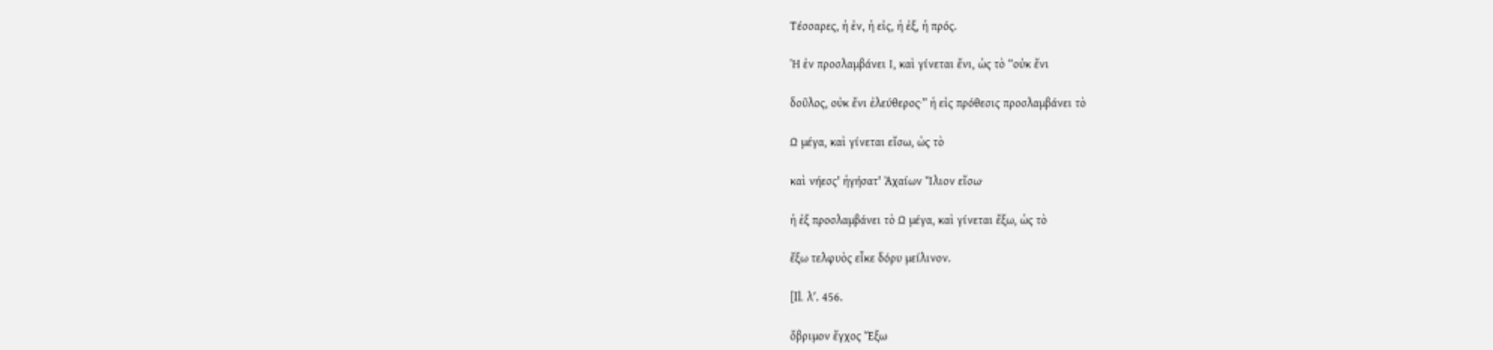Τέσσαρες, ἡ ἐν, ἡ εἰς, ἡ ἐξ, ἡ πρός.

Ἡ ἐν προσλαμβάνει Ι, καὶ γίνεται ἔνι, ὡς τὸ “οὐκ ἔνι

δοῦλος, οὐκ ἔνι ἐλεύθερος·” ἡ εἰς πρόθεσις προσλαμβάνει τὸ

Ω μέγα, καὶ γίνεται εἴσω, ὡς τὸ

καὶ νήεσς' ἡγήσατ' Ἀχαίων Ἴλιον εἴσω·

ἡ ἐξ προσλαμβάνει τὸ Ω μέγα, καὶ γίνεται ἔξω, ὡς τὸ

ἔξω τελφυὸς εἶκε δόρυ μείλινον.

[Il. λʹ. 456.

ὄβριμον ἔγχος Ἔξω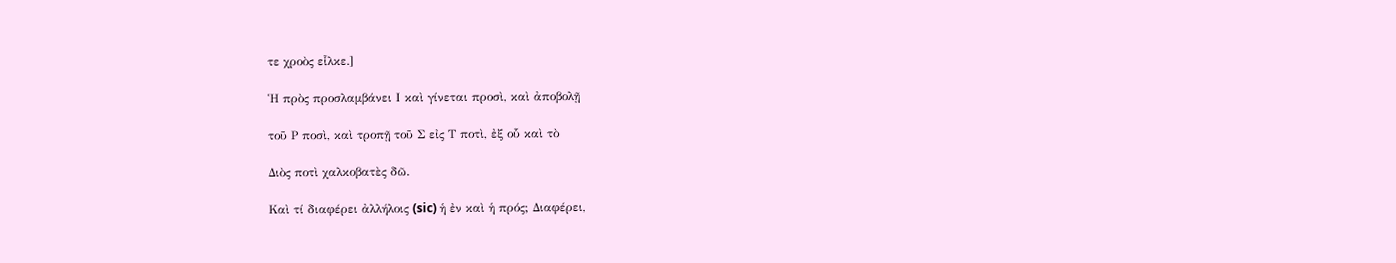τε χροὸς εἷλκε.]

Ἡ πρὸς προσλαμβάνει Ι καὶ γίνεται προσὶ, καὶ ἀποβολῇ

τοῦ Ρ ποσὶ, καὶ τροπῇ τοῦ Σ εἰς Τ ποτὶ, ἐξ οὗ καὶ τὸ

Διὸς ποτὶ χαλκοβατὲς δῶ.

Καὶ τί διαφέρει ἀλλήλοις (sic) ἡ ἐν καὶ ἡ πρός; Διαφέρει,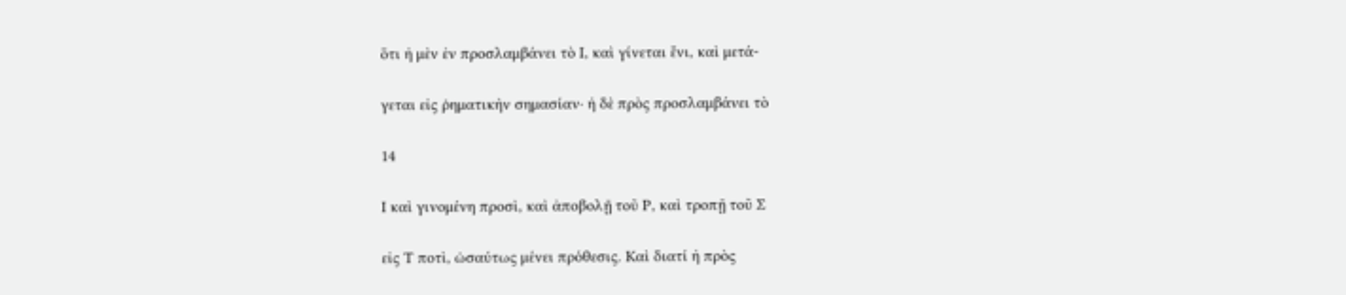ὅτι ἡ μὲν ἐν προσλαμβάνει τὸ Ι, καὶ γίνεται ἔνι, καὶ μετά-

γεται εἰς ῥηματικὴν σημασίαν· ἡ δὲ πρὸς προσλαμβάνει τὸ

14

Ι καὶ γινομένη προσὶ, καὶ ἀποβολῇ τοῦ Ρ, καὶ τροπῇ τοῦ Σ

εἰς Τ ποτὶ, ὡσαύτως μένει πρόθεσις. Καὶ διατί ἡ πρὸς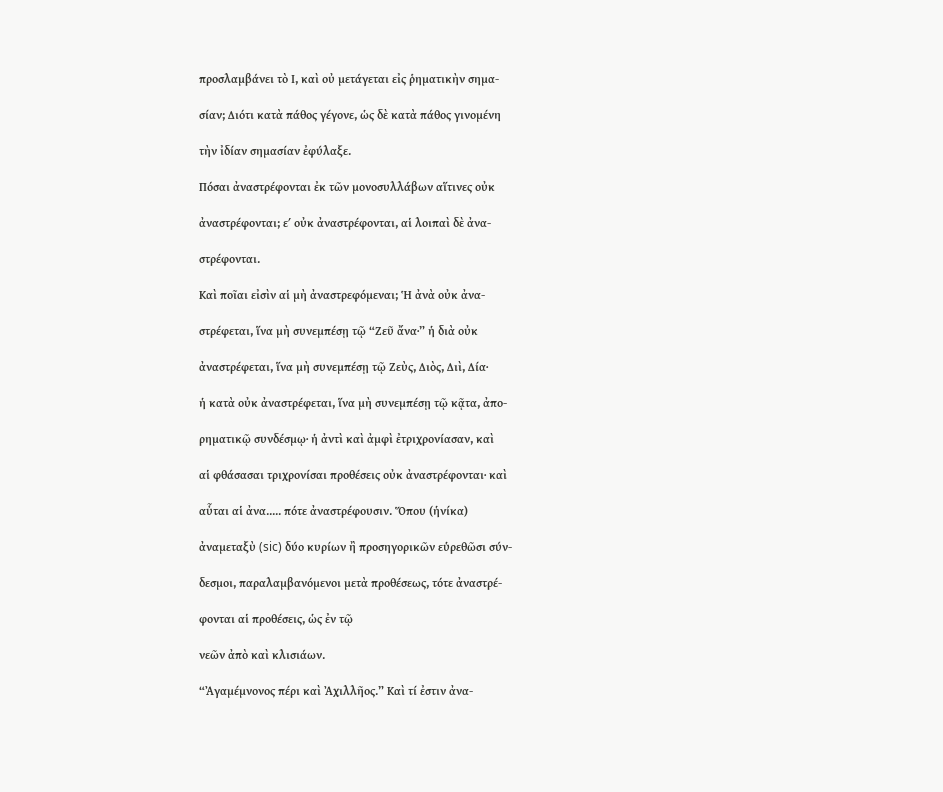προσλαμβάνει τὸ Ι, καὶ οὐ μετάγεται εἰς ῥηματικὴν σημα-

σίαν; Διότι κατὰ πάθος γέγονε, ὡς δὲ κατὰ πάθος γινομένη

τὴν ἰδίαν σημασίαν ἐφύλαξε.

Πόσαι ἀναστρέφονται ἐκ τῶν μονοσυλλάβων αἵτινες οὐκ

ἀναστρέφονται; εʹ οὐκ ἀναστρέφονται, αἱ λοιπαὶ δὲ ἀνα-

στρέφονται.

Καὶ ποῖαι εἰσὶν αἱ μὴ ἀναστρεφόμεναι; Ἡ ἀνὰ οὐκ ἀνα-

στρέφεται, ἵνα μὴ συνεμπέσῃ τῷ “Ζεῦ ἄνα·” ἡ διὰ οὐκ

ἀναστρέφεται, ἵνα μὴ συνεμπέσῃ τῷ Ζεὺς, Διὸς, Διὶ, Δία·

ἡ κατὰ οὐκ ἀναστρέφεται, ἵνα μὴ συνεμπέσῃ τῷ κᾷτα, ἀπο-

ρηματικῷ συνδέσμῳ· ἡ ἀντὶ καὶ ἀμφὶ ἐτριχρονίασαν, καὶ

αἱ φθάσασαι τριχρονίσαι προθέσεις οὐκ ἀναστρέφονται· καὶ

αὗται αἱ ἀνα..... πότε ἀναστρέφουσιν. Ὅπου (ἡνίκα)

ἀναμεταξὺ (sic) δύο κυρίων ἢ προσηγορικῶν εὑρεθῶσι σύν-

δεσμοι, παραλαμβανόμενοι μετὰ προθέσεως, τότε ἀναστρέ-

φονται αἱ προθέσεις, ὡς ἐν τῷ

νεῶν ἀπὸ καὶ κλισιάων.

“Ἀγαμέμνονος πέρι καὶ Ἀχιλλῆος.” Καὶ τί ἐστιν ἀνα-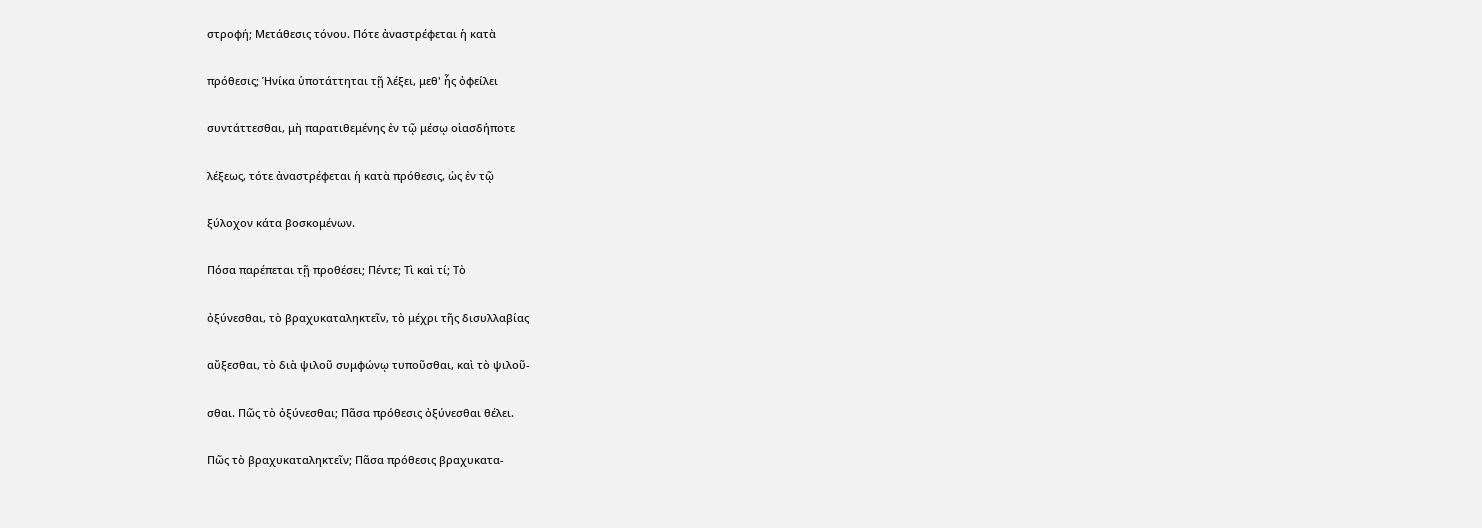στροφή; Μετάθεσις τόνου. Πότε ἀναστρέφεται ἡ κατὰ

πρόθεσις; Ἡνίκα ὑποτάττηται τῇ λέξει, μεθ' ἧς ὀφείλει

συντάττεσθαι, μὴ παρατιθεμένης ἐν τῷ μέσῳ οἱασδήποτε

λέξεως, τότε ἀναστρέφεται ἡ κατὰ πρόθεσις, ὡς ἐν τῷ

ξύλοχον κάτα βοσκομένων.

Πόσα παρέπεται τῇ προθέσει; Πέντε; Τὶ καὶ τί; Τὸ

ὀξύνεσθαι, τὸ βραχυκαταληκτεῖν, τὸ μέχρι τῆς δισυλλαβίας

αὔξεσθαι, τὸ διὰ ψιλοῦ συμφώνῳ τυποῦσθαι, καὶ τὸ ψιλοῦ-

σθαι. Πῶς τὸ ὀξύνεσθαι; Πᾶσα πρόθεσις ὀξύνεσθαι θέλει.

Πῶς τὸ βραχυκαταληκτεῖν; Πᾶσα πρόθεσις βραχυκατα-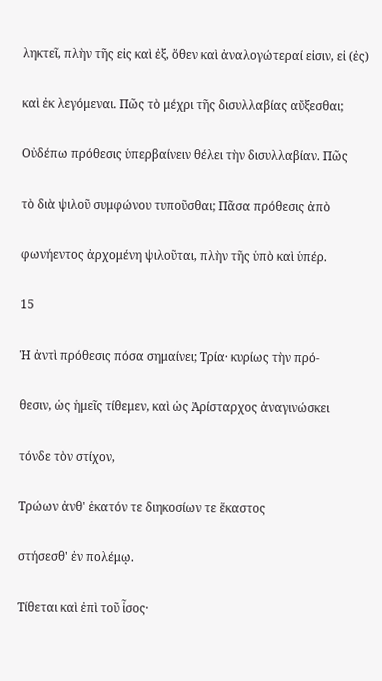ληκτεῖ, πλὴν τῆς εἰς καὶ ἐξ, ὅθεν καὶ ἀναλογώτεραί εἰσιν, εἰ (ἐς)

καὶ ἐκ λεγόμεναι. Πῶς τὸ μέχρι τῆς δισυλλαβίας αὔξεσθαι;

Οὐδέπω πρόθεσις ὑπερβαίνειν θέλει τὴν δισυλλαβίαν. Πῶς

τὸ διὰ ψιλοῦ συμφώνου τυποῦσθαι; Πᾶσα πρόθεσις ἀπὸ

φωνήεντος ἀρχομένη ψιλοῦται, πλὴν τῆς ὑπὸ καὶ ὑπέρ.

15

Ἡ ἀντὶ πρόθεσις πόσα σημαίνει; Τρία· κυρίως τὴν πρό-

θεσιν, ὡς ἡμεῖς τίθεμεν, καὶ ὡς Ἀρίσταρχος ἀναγινώσκει

τόνδε τὸν στίχον,

Τρώων ἀνθ' ἑκατόν τε διηκοσίων τε ἕκαστος

στήσεσθ' ἐν πολέμῳ.

Τίθεται καὶ ἐπὶ τοῦ ἶσος·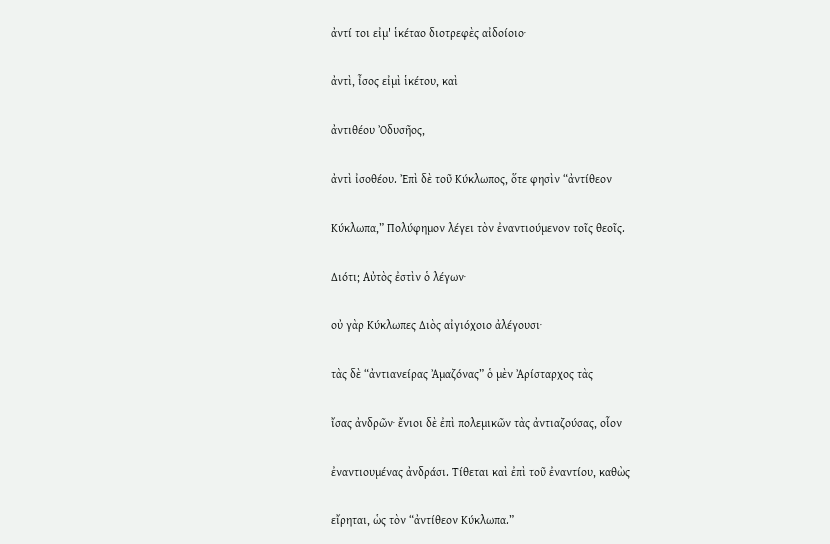ἀντί τοι εἰμ' ἱκέταο διοτρεφὲς αἰδοίοιο·

ἀντὶ, ἶσος εἰμὶ ἱκέτου, καὶ

ἀντιθέου Ὀδυσῆος,

ἀντὶ ἰσοθέου. Ἐπὶ δὲ τοῦ Κύκλωπος, ὅτε φησὶν “ἀντίθεον

Κύκλωπα,” Πολύφημον λέγει τὸν ἐναντιούμενον τοῖς θεοῖς.

Διότι; Αὐτὸς ἐστὶν ὁ λέγων·

οὐ γὰρ Κύκλωπες Διὸς αἰγιόχοιο ἀλέγουσι·

τὰς δὲ “ἀντιανείρας Ἀμαζόνας” ὁ μὲν Ἀρίσταρχος τὰς

ἴσας ἀνδρῶν· ἔνιοι δὲ ἐπὶ πολεμικῶν τὰς ἀντιαζούσας, οἷον

ἐναντιουμένας ἀνδράσι. Τίθεται καὶ ἐπὶ τοῦ ἐναντίου, καθὼς

εἴρηται, ὡς τὸν “ἀντίθεον Κύκλωπα.”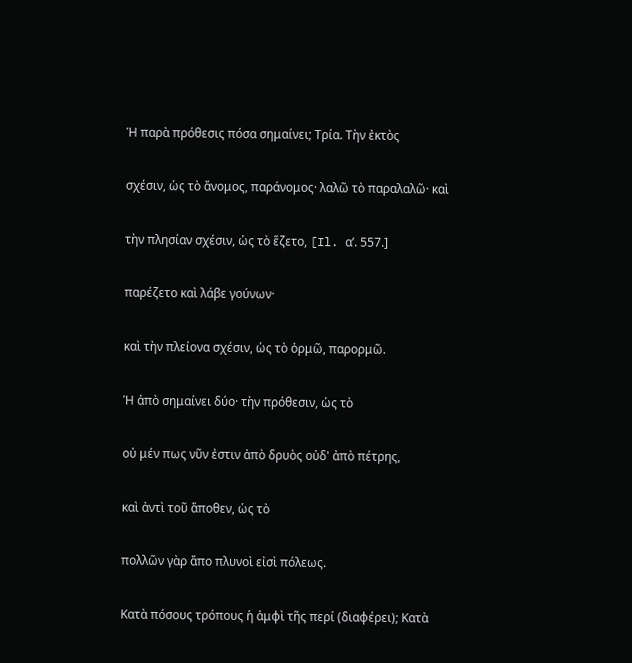Ἡ παρὰ πρόθεσις πόσα σημαίνει; Τρία. Τὴν ἐκτὸς

σχέσιν, ὡς τὸ ἄνομος, παράνομος· λαλῶ τὸ παραλαλῶ· καὶ

τὴν πλησίαν σχέσιν, ὡς τὸ ἕζετο, [Il. αʹ. 557.]

παρέζετο καὶ λάβε γούνων·

καὶ τὴν πλείονα σχέσιν, ὡς τὸ ὁρμῶ, παρορμῶ.

Ἡ ἀπὸ σημαίνει δύο· τὴν πρόθεσιν, ὡς τὸ

οὐ μέν πως νῦν ἐστιν ἀπὸ δρυὸς οὐδ' ἀπὸ πέτρης,

καὶ ἀντὶ τοῦ ἄποθεν, ὡς τὸ

πολλῶν γὰρ ἄπο πλυνοὶ εἰσὶ πόλεως.

Κατὰ πόσους τρόπους ἡ ἀμφὶ τῆς περί (διαφέρει); Κατὰ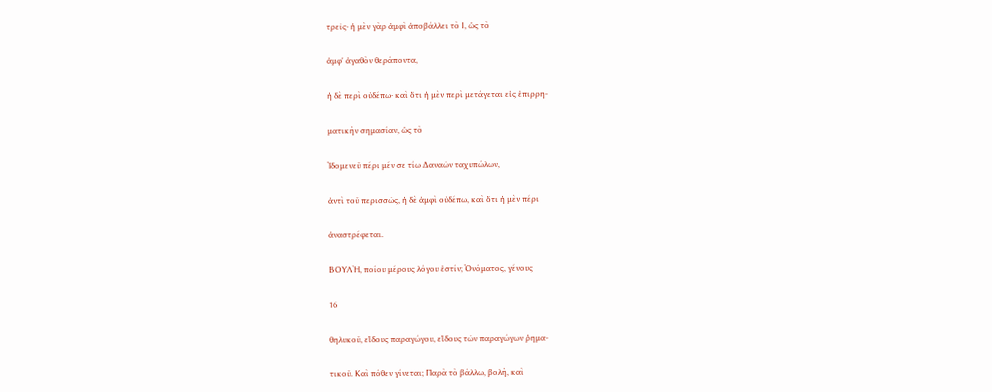τρεῖς· ἡ μὲν γὰρ ἀμφὶ ἀποβάλλει τὸ Ι, ὡς τὸ

ἀμφ' ἀγαθὸν θεράποντα,

ἡ δὲ περὶ οὐδέπω· καὶ ὅτι ἡ μὲν περὶ μετάγεται εἰς ἐπιρρη-

ματικὴν σημασίαν, ὡς τὸ

Ἰδομενεῦ πέρι μέν σε τίω Δαναῶν ταχυπώλων,

ἀντὶ τοῦ περισσῶς, ἡ δὲ ἀμφὶ οὐδέπω, καὶ ὅτι ἡ μὲν πέρι

ἀναστρέφεται.

ΒΟΥΛῊ, ποίου μέρους λόγου ἐστίν; Ὀνόματος, γένους

16

θηλυκοῦ, εἴδους παραγώγου, εἴδους τῶν παραγώγων ῥημα-

τικοῦ. Καὶ πόθεν γίνεται; Παρὰ τὸ βάλλω, βολὴ, καὶ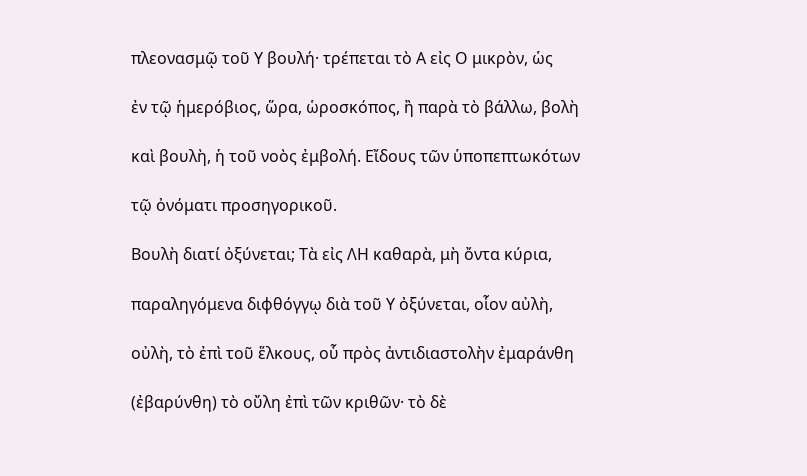πλεονασμῷ τοῦ Υ βουλή· τρέπεται τὸ Α εἰς Ο μικρὸν, ὡς

ἐν τῷ ἡμερόβιος, ὥρα, ὡροσκόπος, ἢ παρὰ τὸ βάλλω, βολὴ

καὶ βουλὴ, ἡ τοῦ νοὸς ἐμβολή. Εἴδους τῶν ὑποπεπτωκότων

τῷ ὀνόματι προσηγορικοῦ.

Βουλὴ διατί ὀξύνεται; Τὰ εἰς ΛΗ καθαρὰ, μὴ ὄντα κύρια,

παραληγόμενα διφθόγγῳ διὰ τοῦ Υ ὀξύνεται, οἷον αὐλὴ,

οὐλὴ, τὸ ἐπὶ τοῦ ἕλκους, οὗ πρὸς ἀντιδιαστολὴν ἐμαράνθη

(ἐβαρύνθη) τὸ οὔλη ἐπὶ τῶν κριθῶν· τὸ δὲ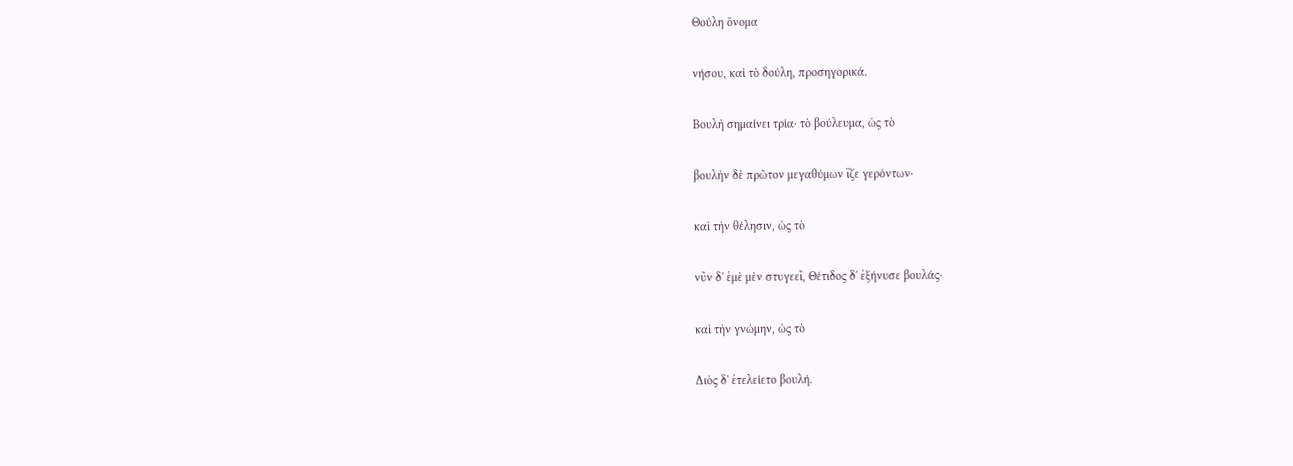Θούλη ὄνομα

νήσου, καὶ τὸ δούλη, προσηγορικά.

Βουλὴ σημαίνει τρία· τὸ βούλευμα, ὡς τὸ

βουλὴν δὲ πρῶτον μεγαθύμων ἵζε γερόντων·

καὶ τὴν θέλησιν, ὡς τὸ

νῦν δ' ἐμὲ μὲν στυγεεῖ, Θέτιδος δ' ἐξήνυσε βουλάς·

καὶ τὴν γνώμην, ὡς τὸ

Διὸς δ' ἐτελείετο βουλή.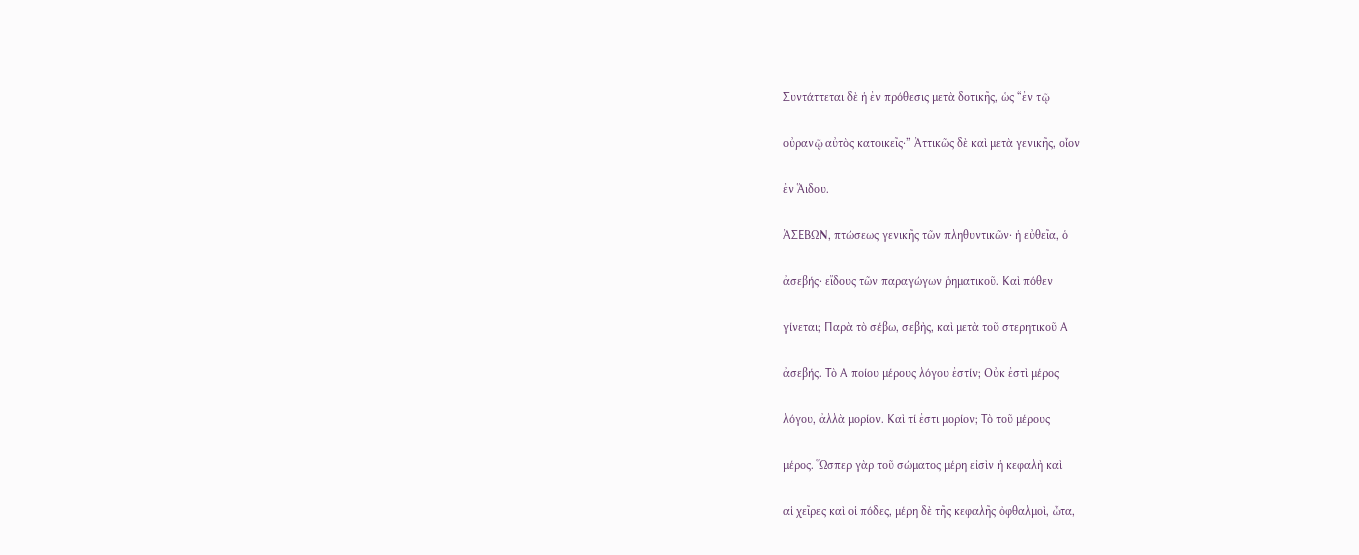Συντάττεται δὲ ἡ ἐν πρόθεσις μετὰ δοτικῆς, ὡς “ἐν τῷ

οὐρανῷ αὐτὸς κατοικεῖς·” Ἀττικῶς δὲ καὶ μετὰ γενικῆς, οἷον

ἐν Ἅιδου.

ἈΣΕΒΩΝ, πτώσεως γενικῆς τῶν πληθυντικῶν· ἡ εὐθεῖα, ὁ

ἀσεβής· εἴδους τῶν παραγώγων ῥηματικοῦ. Καὶ πόθεν

γίνεται; Παρὰ τὸ σέβω, σεβὴς, καὶ μετὰ τοῦ στερητικοῦ Α

ἀσεβής. Τὸ Α ποίου μέρους λόγου ἐστίν; Οὐκ ἐστὶ μέρος

λόγου, ἀλλὰ μορίον. Καὶ τί ἐστι μορίον; Τὸ τοῦ μέρους

μέρος. Ὥσπερ γὰρ τοῦ σώματος μέρη εἰσὶν ἡ κεφαλὴ καὶ

αἱ χεῖρες καὶ οἱ πόδες, μέρη δὲ τῆς κεφαλῆς ὀφθαλμοὶ, ὦτα,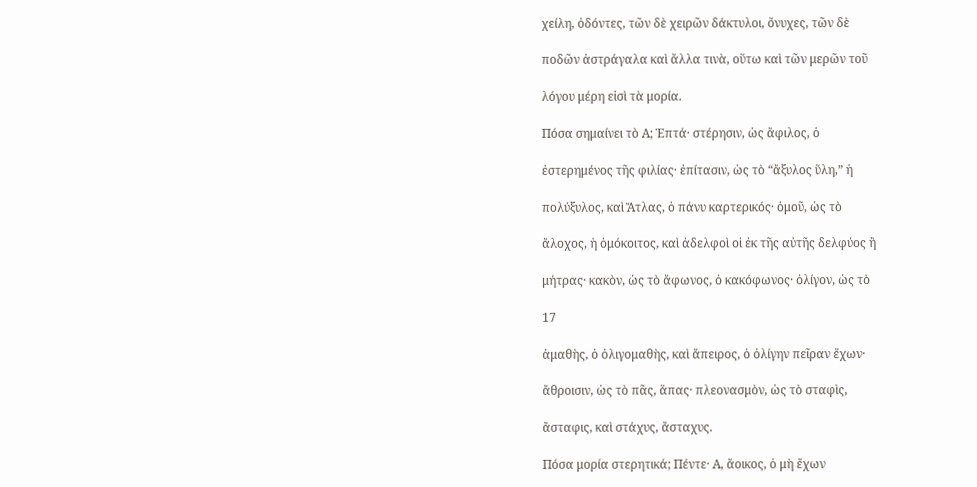χείλη, ὀδόντες, τῶν δὲ χειρῶν δάκτυλοι, ὄνυχες, τῶν δὲ

ποδῶν ἀστράγαλα καὶ ἄλλα τινὰ, οὕτω καὶ τῶν μερῶν τοῦ

λόγου μέρη εἰσὶ τὰ μορία.

Πόσα σημαίνει τὸ Α; Ἑπτά· στέρησιν, ὡς ἄφιλος, ὁ

ἐστερημένος τῆς φιλίας· ἐπίτασιν, ὡς τὸ “ἄξυλος ὕλη,” ἡ

πολύξυλος, καὶ Ἄτλας, ὁ πάνυ καρτερικός· ὁμοῦ, ὡς τὸ

ἄλοχος, ἡ ὁμόκοιτος, καὶ ἀδελφοὶ οἱ ἐκ τῆς αὐτῆς δελφύος ἢ

μήτρας· κακὸν, ὡς τὸ ἄφωνος, ὁ κακόφωνος· ὀλίγον, ὡς τὸ

17

ἀμαθὴς, ὁ ὀλιγομαθὴς, καὶ ἄπειρος, ὁ ὀλίγην πεῖραν ἔχων·

ἄθροισιν, ὡς τὸ πᾶς, ἅπας· πλεονασμὸν, ὡς τὸ σταφὶς,

ἄσταφις, καὶ στάχυς, ἄσταχυς.

Πόσα μορία στερητικά; Πέντε· Α, ἄοικος, ὁ μὴ ἔχων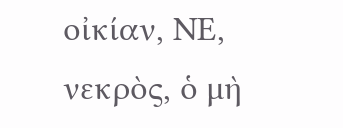οἰκίαν, ΝΕ, νεκρὸς, ὁ μὴ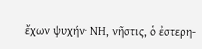ἔχων ψυχήν· ΝΗ, νῆστις, ὁ ἐστερη-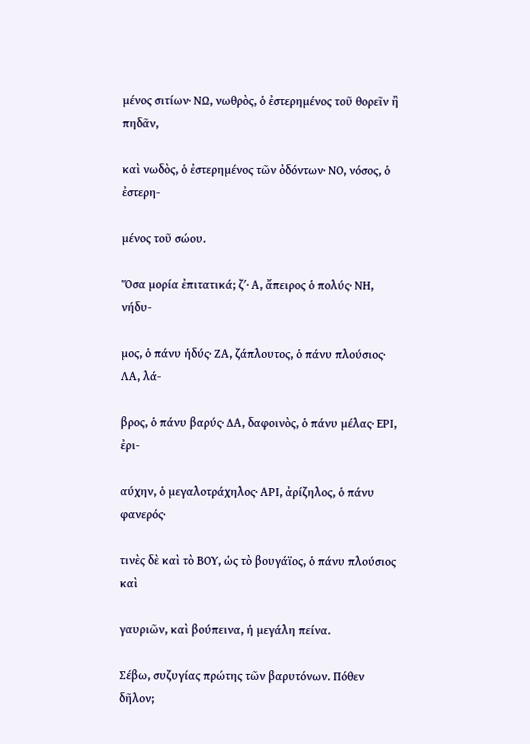μένος σιτίων· ΝΩ, νωθρὸς, ὁ ἐστερημένος τοῦ θορεῖν ἢ πηδᾶν,

καὶ νωδὸς, ὁ ἐστερημένος τῶν ὀδόντων· ΝΟ, νόσος, ὁ ἐστερη-

μένος τοῦ σώου.

Ὅσα μορία ἐπιτατικά; ζʹ· Α, ἄπειρος ὁ πολύς· ΝΗ, νήδυ-

μος, ὁ πάνυ ἡδύς· ΖΑ, ζάπλουτος, ὁ πάνυ πλούσιος· ΛΑ, λά-

βρος, ὁ πάνυ βαρύς· ΔΑ, δαφοινὸς, ὁ πάνυ μέλας· ΕΡΙ, ἐρι-

αύχην, ὁ μεγαλοτράχηλος· ΑΡΙ, ἀρίζηλος, ὁ πάνυ φανερός·

τινὲς δὲ καὶ τὸ ΒΟΥ, ὡς τὸ βουγάϊος, ὁ πάνυ πλούσιος καὶ

γαυριῶν, καὶ βούπεινα, ἡ μεγάλη πείνα.

Σέβω, συζυγίας πρώτης τῶν βαρυτόνων. Πόθεν δῆλον;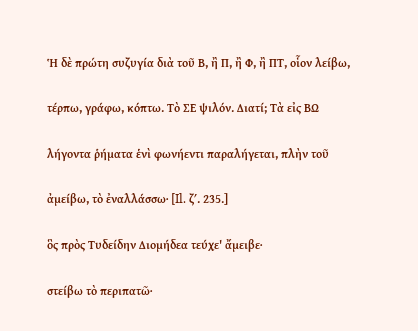Ἡ δὲ πρώτη συζυγία διὰ τοῦ Β, ἢ Π, ἢ Φ, ἢ ΠΤ, οἷον λείβω,

τέρπω, γράφω, κόπτω. Τὸ ΣΕ ψιλόν. Διατί; Τὰ εἰς ΒΩ

λήγοντα ῥήματα ἑνὶ φωνήεντι παραλήγεται, πλὴν τοῦ

ἀμείβω, τὸ ἐναλλάσσω· [Il. ζʹ. 235.]

ὃς πρὸς Τυδείδην Διομήδεα τεύχε' ἄμειβε·

στείβω τὸ περιπατῶ·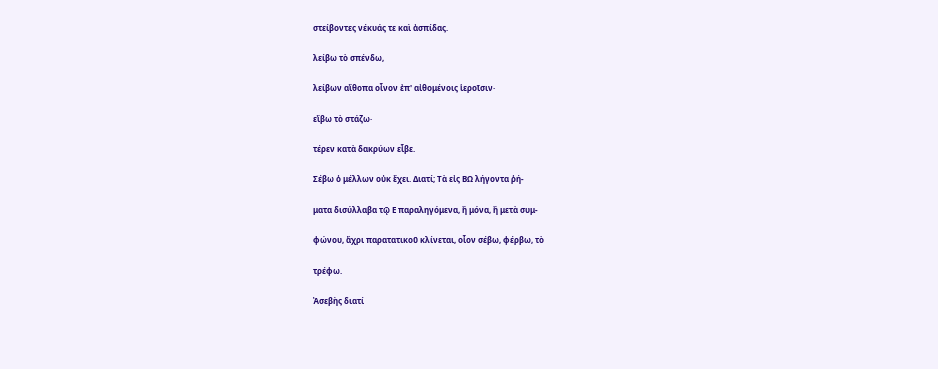στείβοντες νέκυάς τε καὶ ἀσπίδας.

λείβω τὸ σπένδω,

λείβων αἴθοπα οἶνον ἐπ' αἰθομένοις ἱεροῖσιν·

εἴβω τὸ στάζω·

τέρεν κατὰ δακρύων εἶβε.

Σέβω ὁ μέλλων οὐκ ἔχει. Διατί; Τὰ εἰς ΒΩ λήγοντα ῥή-

ματα δισύλλαβα τῷ Ε παραληγόμενα, ἢ μόνα, ἢ μετὰ συμ-

φώνου, ἄχρι παρατατικοῦ κλίνεται, οἷον σέβω, φέρβω, τὸ

τρέφω.

Ἀσεβὴς διατί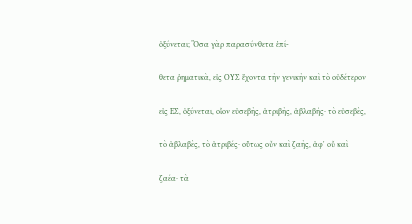ὀξύνεται; Ὅσα γὰρ παρασύνθετα ἐπί-

θετα ῥηματικὰ, εἰς ΟΥΣ ἔχοντα τὴν γενικὴν καὶ τὸ οὐδέτερον

εἰς ΕΣ, ὀξύνεται, οἷον εὐσεβὴς, ἀτριβὴς, ἀβλαβής· τὸ εὐσεβὲς,

τὸ ἀβλαβὲς, τὸ ἀτριβές· οὕτως οὖν καὶ ζαὴς, ἀφ' οὗ καὶ

ζαέα· τὰ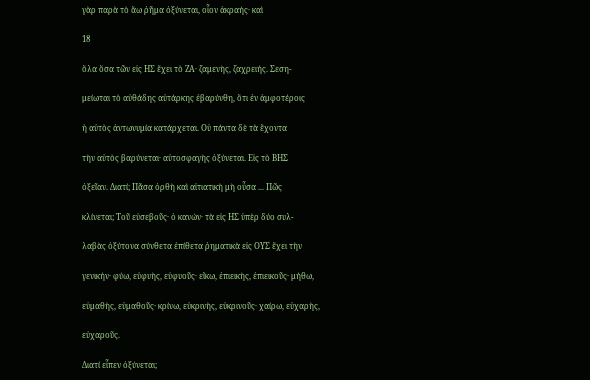γὰρ παρὰ τὸ ἄω ῥῆμα ὀξύνεται, οἷον ἀκραής· καὶ

18

ὅλα ὅσα τῶν εἰς ΗΣ ἔχει τὸ ΖΑ· ζαμενὴς, ζαχρειής. Σεση-

μείωται τὸ αὐθάδης αὐτάρκης ἐβαρύνθη, ὅτι ἐν ἀμφοτέροις

ἡ αὐτὸς ἀντωνυμία κατάρχεται. Οὐ πάντα δὲ τὰ ἔχοντα

τὴν αὐτὸς βαρύνεται· αὐτοσφαγὴς ὀξύνεται. Εἰς τὸ ΒΗΣ

ὀξεῖαν. Διατί; Πᾶσα ὀρθὴ καὶ αἰτιατικὴ μὴ οὖσα ... Πῶς

κλίνεται; Τοῦ εὐσεβοῦς· ὁ κανών· τὰ εἰς ΗΣ ὑπὲρ δύο συλ-

λαβὰς ὀξύτονα σύνθετα ἐπίθετα ῥηματικὰ εἰς ΟΥΣ ἔχει τὴν

γενικήν· φύω, εὐφυὴς, εὐφυοῦς· εἴκω, ἐπιεικὴς, ἐπιεικοῦς· μήθω,

εὐμαθὴς, εὐμαθοῦς· κρίνω, εὐκρινὴς, εὐκρινοῦς· χαίρω, εὐχαρὴς,

εὐχαροῦς.

Διατί εἶπεν ὀξύνεται;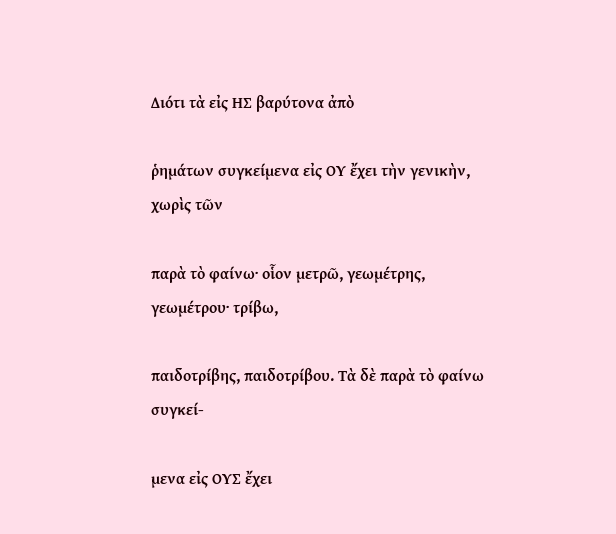Διότι τὰ εἰς ΗΣ βαρύτονα ἀπὸ

ῥημάτων συγκείμενα εἰς ΟΥ ἔχει τὴν γενικὴν, χωρὶς τῶν

παρὰ τὸ φαίνω· οἷον μετρῶ, γεωμέτρης, γεωμέτρου· τρίβω,

παιδοτρίβης, παιδοτρίβου. Τὰ δὲ παρὰ τὸ φαίνω συγκεί-

μενα εἰς ΟΥΣ ἔχει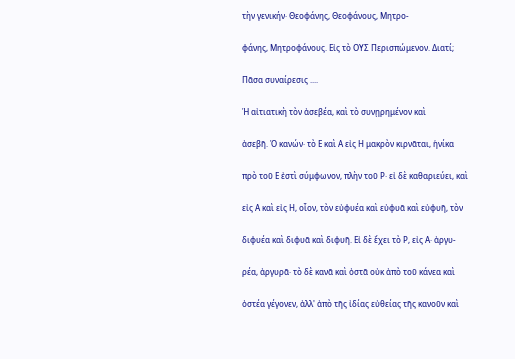τὴν γενικήν· Θεοφάνης, Θεοφάνους, Μητρο-

φάνης, Μητροφάνους. Εἰς τὸ ΟΥΣ Περισπώμενον. Διατί;

Πᾶσα συναίρεσις ....

Ἡ αἰτιατικὴ τὸν ἀσεβέα, καὶ τὸ συνῃρημένον καὶ

ἀσεβῆ. Ὁ κανών· τὸ Ε καὶ Α εἰς Η μακρὸν κιρνᾶται, ἡνίκα

πρὸ τοῦ Ε ἐστὶ σύμφωνον, πλὴν τοῦ Ρ· εἰ δὲ καθαριεύει, καὶ

εἰς Α καὶ εἰς Η, οἷον, τὸν εὐφυέα καὶ εὐφυᾶ καὶ εὐφυῆ, τὸν

διφυέα καὶ διφυᾶ καὶ διφυῆ. Εἰ δὲ ἔχει τὸ Ρ, εἰς Α· ἀργυ-

ρέα, ἀργυρᾶ· τὸ δὲ κανᾶ καὶ ὀστᾶ οὐκ ἀπὸ τοῦ κάνεα καὶ

ὀστέα γέγονεν, ἀλλ' ἀπὸ τῆς ἰδίας εὐθείας τῆς κανοῦν καὶ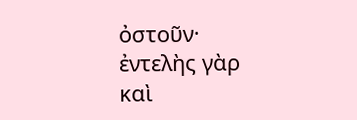ὀστοῦν· ἐντελὴς γὰρ καὶ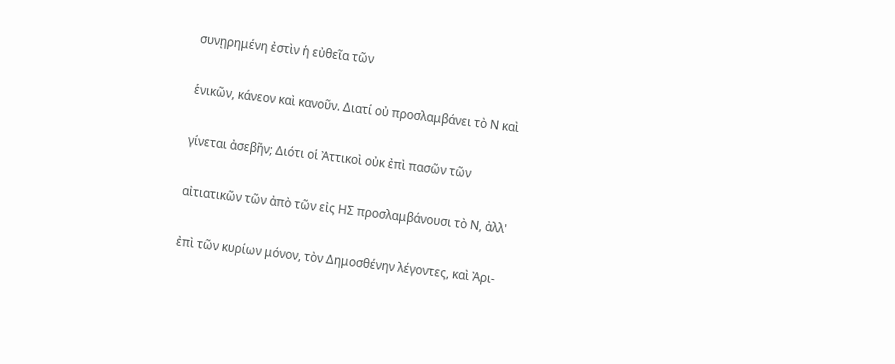συνῃρημένη ἐστὶν ἡ εὐθεῖα τῶν

ἑνικῶν, κάνεον καὶ κανοῦν. Διατί οὐ προσλαμβάνει τὸ Ν καὶ

γίνεται ἀσεβῆν; Διότι οἱ Ἀττικοὶ οὐκ ἐπὶ πασῶν τῶν

αἰτιατικῶν τῶν ἀπὸ τῶν εἰς ΗΣ προσλαμβάνουσι τὸ Ν, ἀλλ'

ἐπὶ τῶν κυρίων μόνον, τὸν Δημοσθένην λέγοντες, καὶ Ἀρι-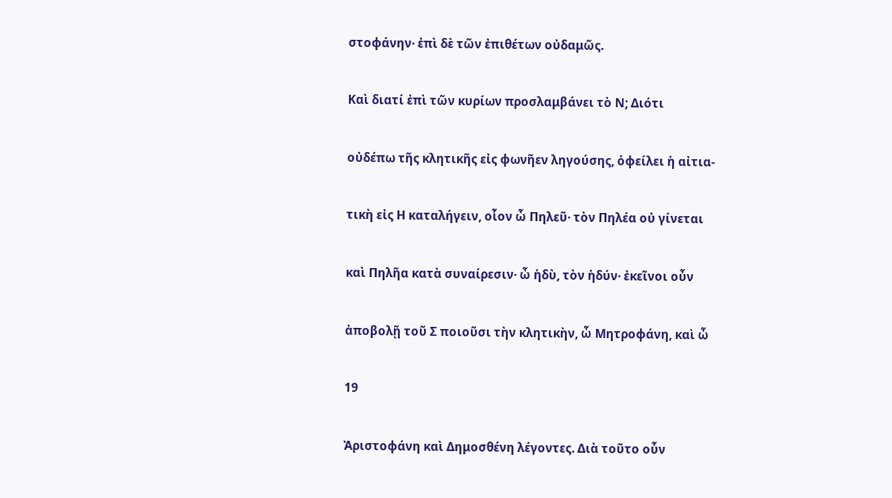στοφάνην· ἐπὶ δὲ τῶν ἐπιθέτων οὐδαμῶς.

Καὶ διατί ἐπὶ τῶν κυρίων προσλαμβάνει τὸ Ν; Διότι

οὐδέπω τῆς κλητικῆς εἰς φωνῆεν ληγούσης, ὀφείλει ἡ αἰτια-

τικὴ εἰς Η καταλήγειν, οἷον ὦ Πηλεῦ· τὸν Πηλέα οὐ γίνεται

καὶ Πηλῆα κατὰ συναίρεσιν· ὦ ἡδὺ, τὸν ἡδύν· ἐκεῖνοι οὖν

ἀποβολῇ τοῦ Σ ποιοῦσι τὴν κλητικὴν, ὦ Μητροφάνη, καὶ ὦ

19

Ἀριστοφάνη καὶ Δημοσθένη λέγοντες. Διὰ τοῦτο οὖν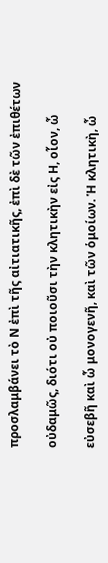προσλαμβάνει τὸ Ν ἐπὶ τῆς αἰτιατικῆς, ἐπὶ δὲ τῶν ἐπιθέτων

οὐδαμῶς, διότι οὐ ποιοῦσι τὴν κλητικὴν εἰς Η, οἷον, ὦ

εὐσεβῆ καὶ ὦ μονογενῆ, καὶ τῶν ὁμοίων. Ἡ κλητικὴ, ὦ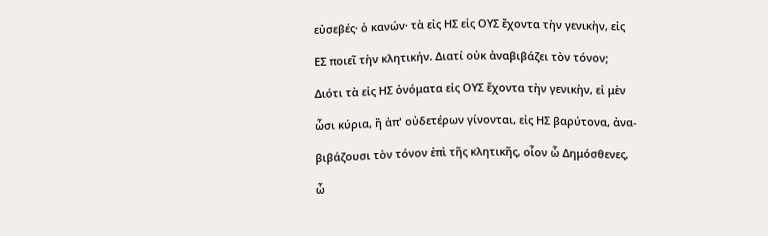εὐσεβές· ὁ κανών· τὰ εἰς ΗΣ εἰς ΟΥΣ ἔχοντα τὴν γενικὴν, εἰς

ΕΣ ποιεῖ τὴν κλητικήν. Διατί οὐκ ἀναβιβάζει τὸν τόνον;

Διότι τὰ εἰς ΗΣ ὀνόματα εἰς ΟΥΣ ἔχοντα τὴν γενικὴν, εἰ μὲν

ὦσι κύρια, ἢ ἀπ' οὐδετέρων γίνονται, εἰς ΗΣ βαρύτονα, ἀνα-

βιβάζουσι τὸν τόνον ἐπὶ τῆς κλητικῆς, οἷον ὦ Δημόσθενες,

ὦ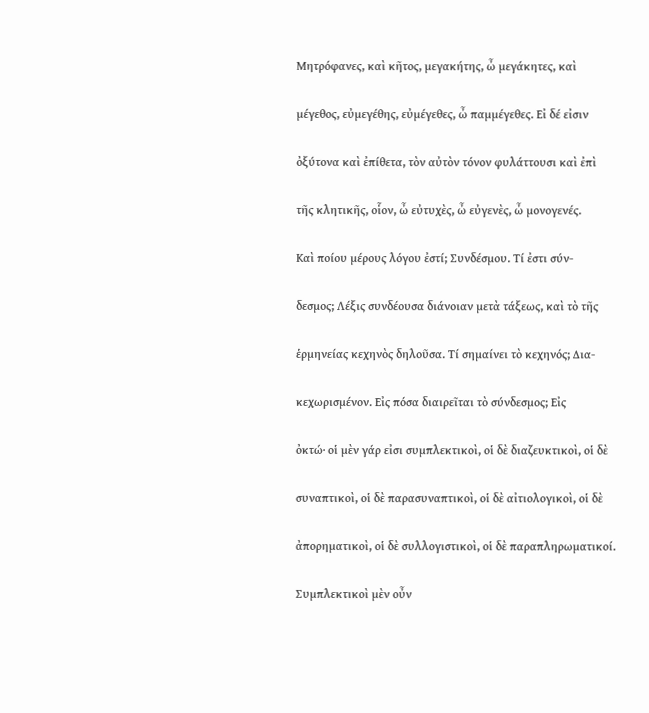Μητρόφανες, καὶ κῆτος, μεγακήτης, ὦ μεγάκητες, καὶ

μέγεθος, εὐμεγέθης, εὐμέγεθες, ὦ παμμέγεθες. Εἰ δέ εἰσιν

ὀξύτονα καὶ ἐπίθετα, τὸν αὐτὸν τόνον φυλάττουσι καὶ ἐπὶ

τῆς κλητικῆς, οἷον, ὦ εὐτυχὲς, ὦ εὐγενὲς, ὦ μονογενές.

Καὶ ποίου μέρους λόγου ἐστί; Συνδέσμου. Τί ἐστι σύν-

δεσμος; Λέξις συνδέουσα διάνοιαν μετὰ τάξεως, καὶ τὸ τῆς

ἑρμηνείας κεχηνὸς δηλοῦσα. Τί σημαίνει τὸ κεχηνός; Δια-

κεχωρισμένον. Εἰς πόσα διαιρεῖται τὸ σύνδεσμος; Εἰς

ὀκτώ· οἱ μὲν γάρ εἰσι συμπλεκτικοὶ, οἱ δὲ διαζευκτικοὶ, οἱ δὲ

συναπτικοὶ, οἱ δὲ παρασυναπτικοὶ, οἱ δὲ αἰτιολογικοὶ, οἱ δὲ

ἀπορηματικοὶ, οἱ δὲ συλλογιστικοὶ, οἱ δὲ παραπληρωματικοί.

Συμπλεκτικοὶ μὲν οὖν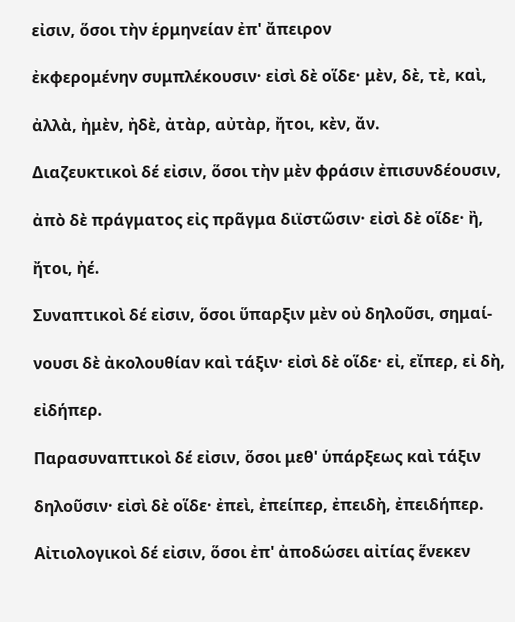εἰσιν, ὅσοι τὴν ἑρμηνείαν ἐπ' ἄπειρον

ἐκφερομένην συμπλέκουσιν· εἰσὶ δὲ οἵδε· μὲν, δὲ, τὲ, καὶ,

ἀλλὰ, ἠμὲν, ἠδὲ, ἀτὰρ, αὐτὰρ, ἤτοι, κὲν, ἄν.

Διαζευκτικοὶ δέ εἰσιν, ὅσοι τὴν μὲν φράσιν ἐπισυνδέουσιν,

ἀπὸ δὲ πράγματος εἰς πρᾶγμα διϊστῶσιν· εἰσὶ δὲ οἵδε· ἢ,

ἤτοι, ἠέ.

Συναπτικοὶ δέ εἰσιν, ὅσοι ὕπαρξιν μὲν οὐ δηλοῦσι, σημαί-

νουσι δὲ ἀκολουθίαν καὶ τάξιν· εἰσὶ δὲ οἵδε· εἰ, εἴπερ, εἰ δὴ,

εἰδήπερ.

Παρασυναπτικοὶ δέ εἰσιν, ὅσοι μεθ' ὑπάρξεως καὶ τάξιν

δηλοῦσιν· εἰσὶ δὲ οἵδε· ἐπεὶ, ἐπείπερ, ἐπειδὴ, ἐπειδήπερ.

Αἰτιολογικοὶ δέ εἰσιν, ὅσοι ἐπ' ἀποδώσει αἰτίας ἕνεκεν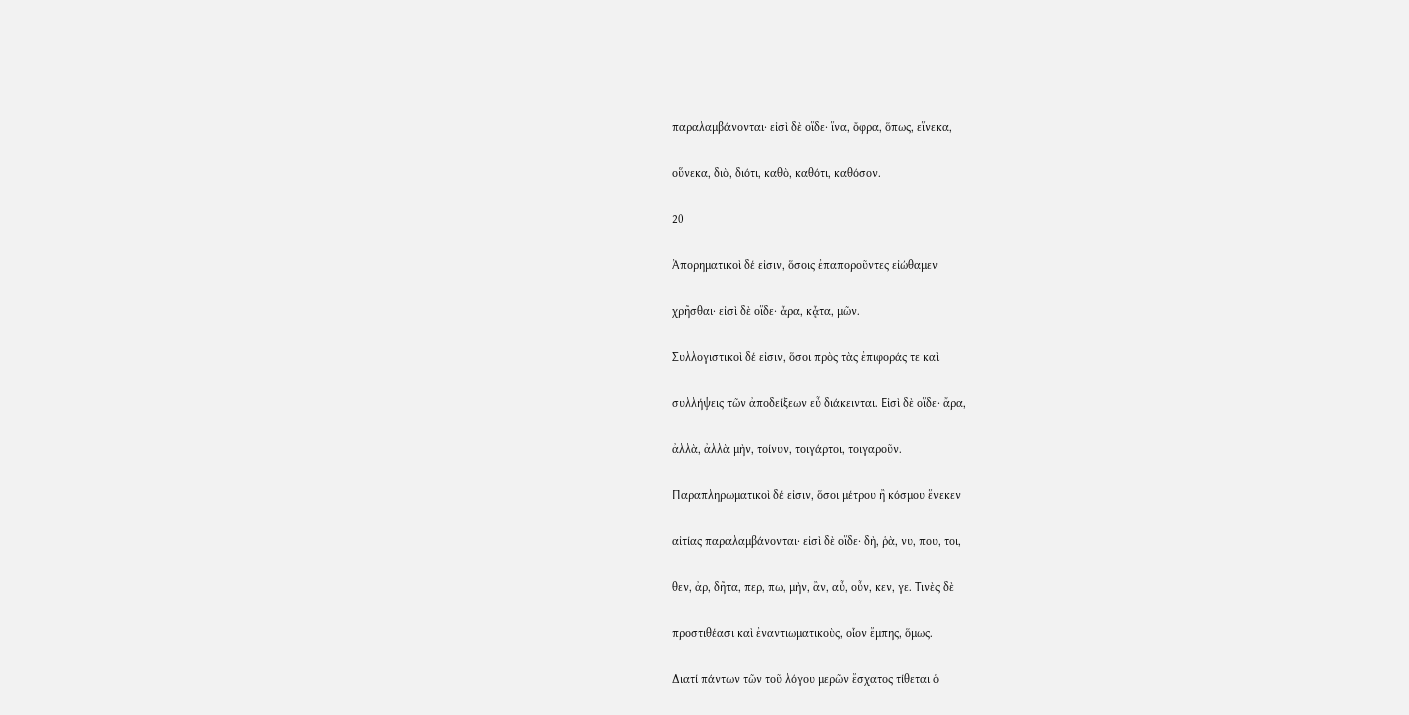παραλαμβάνονται· εἰσὶ δὲ οἵδε· ἵνα, ὄφρα, ὅπως, εἵνεκα,

οὕνεκα, διὸ, διότι, καθὸ, καθότι, καθόσον.

20

Ἀπορηματικοὶ δέ εἰσιν, ὅσοις ἐπαποροῦντες εἰώθαμεν

χρῆσθαι· εἰσὶ δὲ οἵδε· ἆρα, κᾆτα, μῶν.

Συλλογιστικοὶ δέ εἰσιν, ὅσοι πρὸς τὰς ἐπιφοράς τε καὶ

συλλήψεις τῶν ἀποδείξεων εὖ διάκεινται. Εἰσὶ δὲ οἵδε· ἄρα,

ἀλλὰ, ἀλλὰ μὴν, τοίνυν, τοιγάρτοι, τοιγαροῦν.

Παραπληρωματικοὶ δέ εἰσιν, ὅσοι μέτρου ἢ κόσμου ἕνεκεν

αἰτίας παραλαμβάνονται· εἰσὶ δὲ οἵδε· δὴ, ῥὰ, νυ, που, τοι,

θεν, ἀρ, δῆτα, περ, πω, μὴν, ἂν, αὖ, οὖν, κεν, γε. Τινὲς δὲ

προστιθέασι καὶ ἐναντιωματικοὺς, οἷον ἔμπης, ὅμως.

Διατί πάντων τῶν τοῦ λόγου μερῶν ἔσχατος τίθεται ὁ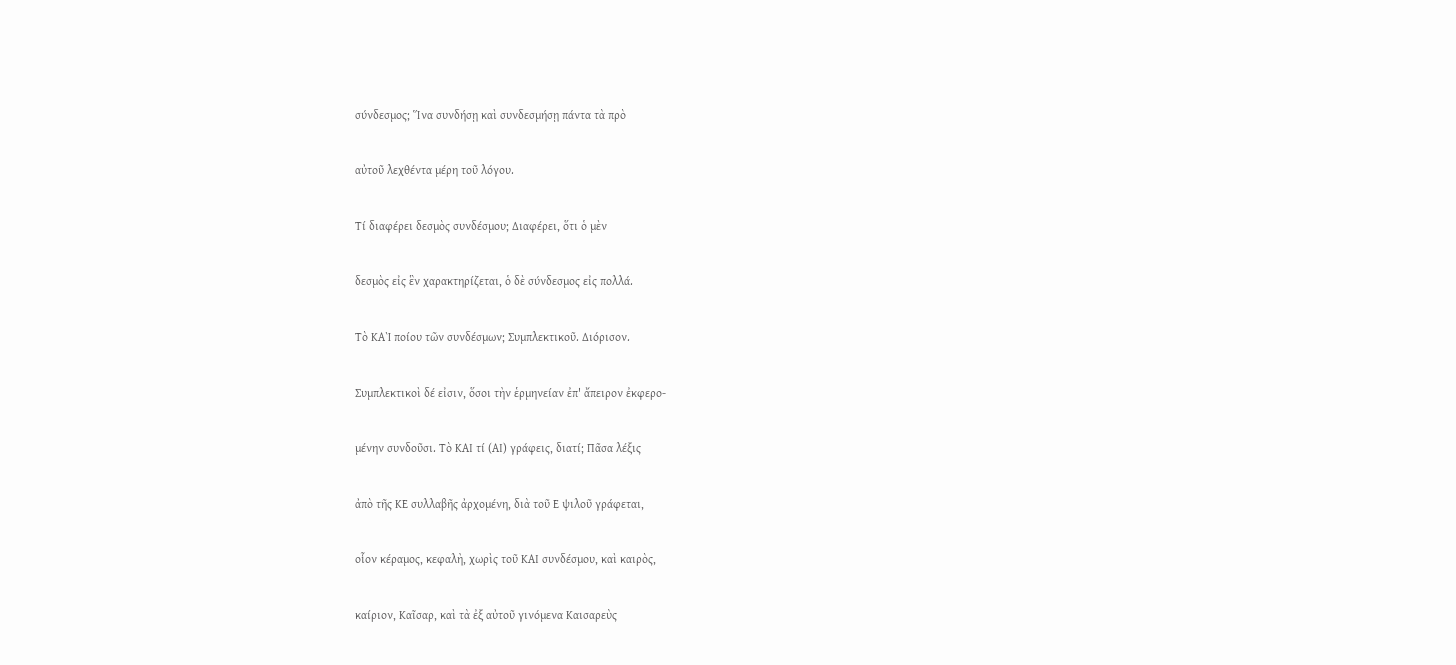σύνδεσμος; Ἵνα συνδήσῃ καὶ συνδεσμήσῃ πάντα τὰ πρὸ

αὐτοῦ λεχθέντα μέρη τοῦ λόγου.

Τί διαφέρει δεσμὸς συνδέσμου; Διαφέρει, ὅτι ὁ μὲν

δεσμὸς εἰς ἓν χαρακτηρίζεται, ὁ δὲ σύνδεσμος εἰς πολλά.

Τὸ ΚΑῚ ποίου τῶν συνδέσμων; Συμπλεκτικοῦ. Διόρισον.

Συμπλεκτικοὶ δέ εἰσιν, ὅσοι τὴν ἑρμηνείαν ἐπ' ἄπειρον ἐκφερο-

μένην συνδοῦσι. Τὸ ΚΑΙ τί (ΑΙ) γράφεις, διατί; Πᾶσα λέξις

ἀπὸ τῆς ΚΕ συλλαβῆς ἀρχομένη, διὰ τοῦ Ε ψιλοῦ γράφεται,

οἷον κέραμος, κεφαλὴ, χωρὶς τοῦ ΚΑΙ συνδέσμου, καὶ καιρὸς,

καίριον, Καῖσαρ, καὶ τὰ ἐξ αὐτοῦ γινόμενα Καισαρεὺς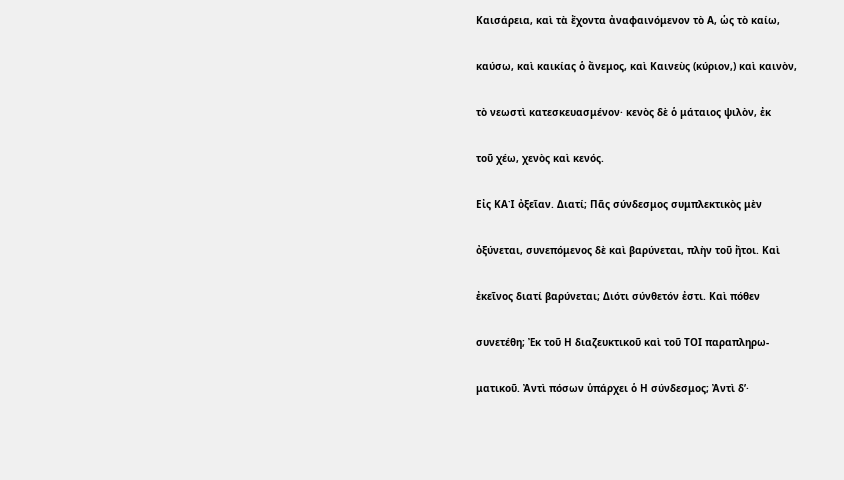Καισάρεια, καὶ τὰ ἔχοντα ἀναφαινόμενον τὸ Α, ὡς τὸ καίω,

καύσω, καὶ καικίας ὁ ἄνεμος, καὶ Καινεὺς (κύριον,) καὶ καινὸν,

τὸ νεωστὶ κατεσκευασμένον· κενὸς δὲ ὁ μάταιος ψιλὸν, ἐκ

τοῦ χέω, χενὸς καὶ κενός.

Εἰς ΚΑῚ ὀξεῖαν. Διατί; Πᾶς σύνδεσμος συμπλεκτικὸς μὲν

ὀξύνεται, συνεπόμενος δὲ καὶ βαρύνεται, πλὴν τοῦ ἤτοι. Καὶ

ἐκεῖνος διατί βαρύνεται; Διότι σύνθετόν ἐστι. Καὶ πόθεν

συνετέθη; Ἐκ τοῦ Η διαζευκτικοῦ καὶ τοῦ ΤΟΙ παραπληρω-

ματικοῦ. Ἀντὶ πόσων ὑπάρχει ὁ Η σύνδεσμος; Ἀντὶ δʹ·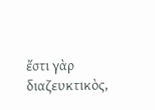ἔστι γὰρ διαζευκτικὸς,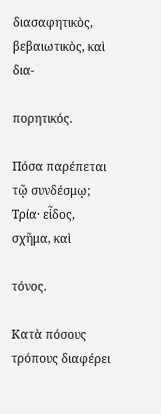διασαφητικὸς, βεβαιωτικὸς, καὶ δια-

πορητικός.

Πόσα παρέπεται τῷ συνδέσμῳ; Τρία· εἶδος, σχῆμα, καὶ

τόνος.

Κατὰ πόσους τρόπους διαφέρει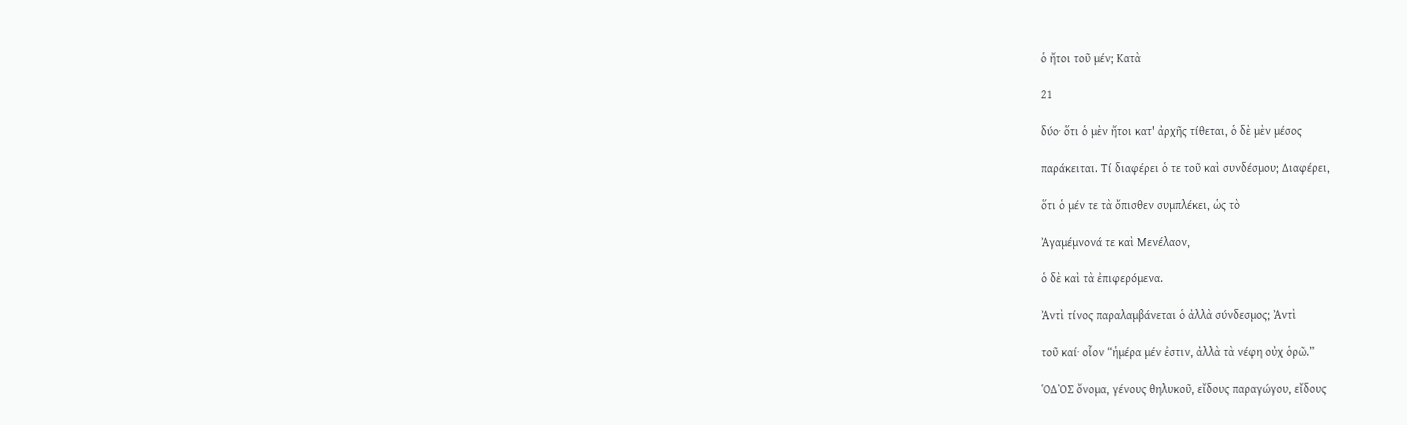ὁ ἤτοι τοῦ μέν; Κατὰ

21

δύο· ὅτι ὁ μὲν ἤτοι κατ' ἀρχῆς τίθεται, ὁ δὲ μὲν μέσος

παράκειται. Τί διαφέρει ὁ τε τοῦ καὶ συνδέσμου; Διαφέρει,

ὅτι ὁ μέν τε τὰ ὄπισθεν συμπλέκει, ὡς τὸ

Ἀγαμέμνονά τε καὶ Μενέλαον,

ὁ δὲ καὶ τὰ ἐπιφερόμενα.

Ἀντὶ τίνος παραλαμβάνεται ὁ ἀλλὰ σύνδεσμος; Ἀντὶ

τοῦ καί· οἷον “ἡμέρα μέν ἐστιν, ἀλλὰ τὰ νέφη οὐχ ὁρῶ.”

ὉΔῸΣ ὄνομα, γένους θηλυκοῦ, εἴδους παραγώγου, εἴδους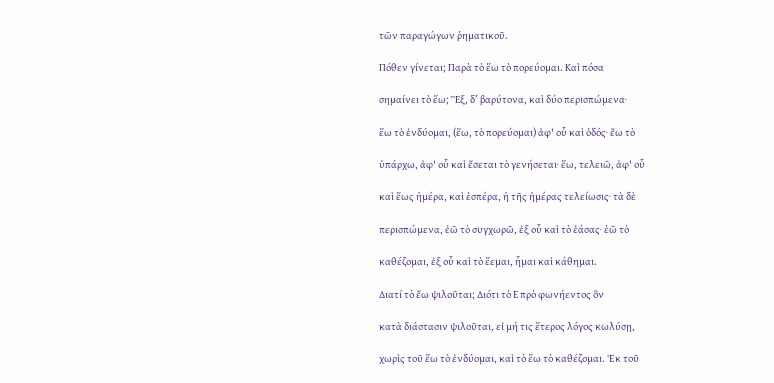τῶν παραγώγων ῥηματικοῦ.

Πόθεν γίνεται; Παρὰ τὸ ἕω τὸ πορεύομαι. Καὶ πόσα

σημαίνει τὸ ἕω; Ἓξ, δʹ βαρύτονα, καὶ δύο περισπώμενα·

ἕω τὸ ἐνδύομαι, (ἕω, τὸ πορεύομαι) ἀφ' οὗ καὶ ὁδός· ἔω τὸ

ὑπάρχω, ἀφ' οὗ καὶ ἔσεται τὸ γενήσεται· ἕω, τελειῶ, ἀφ' οὗ

καὶ ἕως ἡμέρα, καὶ ἑσπέρα, ἡ τῆς ἡμέρας τελείωσις· τὰ δὲ

περισπώμενα, ἐῶ τὸ συγχωρῶ, ἐξ οὗ καὶ τὸ ἐάσας· ἑῶ τὸ

καθέζομαι, ἐξ οὗ καὶ τὸ ἕεμαι, ἧμαι καὶ κάθημαι.

Διατί τὸ ἔω ψιλοῦται; Διότι τὸ Ε πρὸ φωνήεντος ὂν

κατὰ διάστασιν ψιλοῦται, εἰ μή τις ἕτερος λόγος κωλύσῃ,

χωρὶς τοῦ ἕω τὸ ἐνδύομαι, καὶ τὸ ἕω τὸ καθέζομαι. Ἐκ τοῦ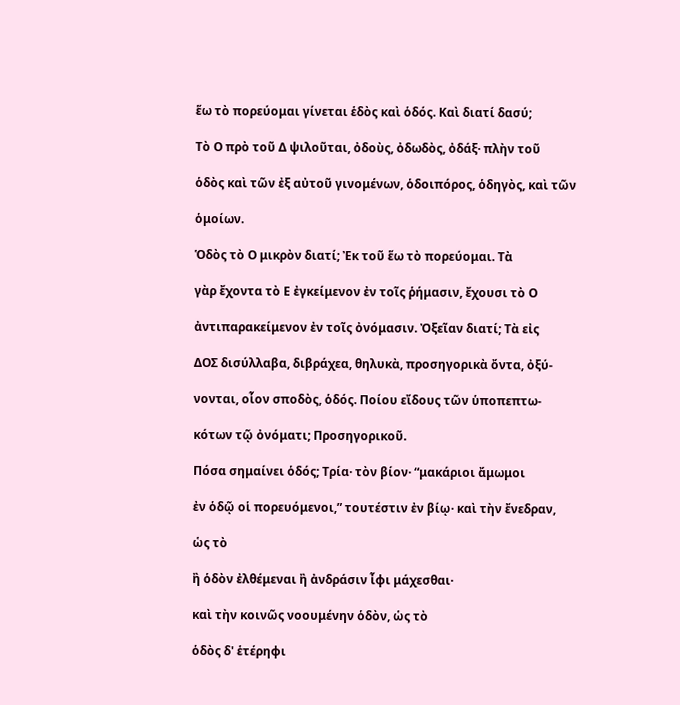ἕω τὸ πορεύομαι γίνεται ἑδὸς καὶ ὁδός. Καὶ διατί δασύ;

Τὸ Ο πρὸ τοῦ Δ ψιλοῦται, ὀδοὺς, ὀδωδὸς, ὀδάξ· πλὴν τοῦ

ὁδὸς καὶ τῶν ἐξ αὐτοῦ γινομένων, ὁδοιπόρος, ὁδηγὸς, καὶ τῶν

ὁμοίων.

Ὁδὸς τὸ Ο μικρὸν διατί; Ἐκ τοῦ ἕω τὸ πορεύομαι. Τὰ

γὰρ ἔχοντα τὸ Ε ἐγκείμενον ἐν τοῖς ῥήμασιν, ἔχουσι τὸ Ο

ἀντιπαρακείμενον ἐν τοῖς ὀνόμασιν. Ὀξεῖαν διατί; Τὰ εἰς

ΔΟΣ δισύλλαβα, διβράχεα, θηλυκὰ, προσηγορικὰ ὄντα, ὀξύ-

νονται, οἷον σποδὸς, ὁδός. Ποίου εἴδους τῶν ὑποπεπτω-

κότων τῷ ὀνόματι; Προσηγορικοῦ.

Πόσα σημαίνει ὁδός; Τρία· τὸν βίον· “μακάριοι ἄμωμοι

ἐν ὁδῷ οἱ πορευόμενοι,” τουτέστιν ἐν βίῳ· καὶ τὴν ἔνεδραν,

ὡς τὸ

ἢ ὁδὸν ἐλθέμεναι ἢ ἀνδράσιν ἶφι μάχεσθαι·

καὶ τὴν κοινῶς νοουμένην ὁδὸν, ὡς τὸ

ὁδὸς δ' ἑτέρηφι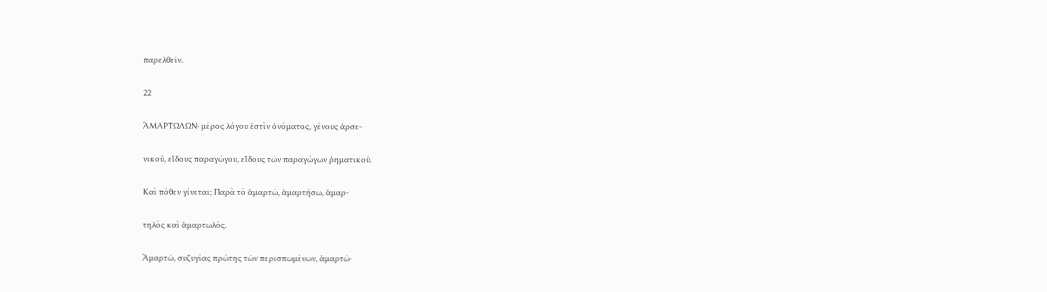παρελθεῖν.

22

ἉΜΑΡΤΩΛΩΝ· μέρος λόγου ἐστὶν ὀνόματος, γένους ἀρσε-

νικοῦ, εἴδους παραγώγου, εἴδους τῶν παραγώγων ῥηματικοῦ.

Καὶ πόθεν γίνεται; Παρὰ τὸ ἁμαρτῶ, ἁμαρτήσω, ἁμαρ-

τηλὸς καὶ ἁμαρτωλός.

Ἁμαρτῶ, συζυγίας πρώτης τῶν περισπωμένων, ἁμαρτῶ·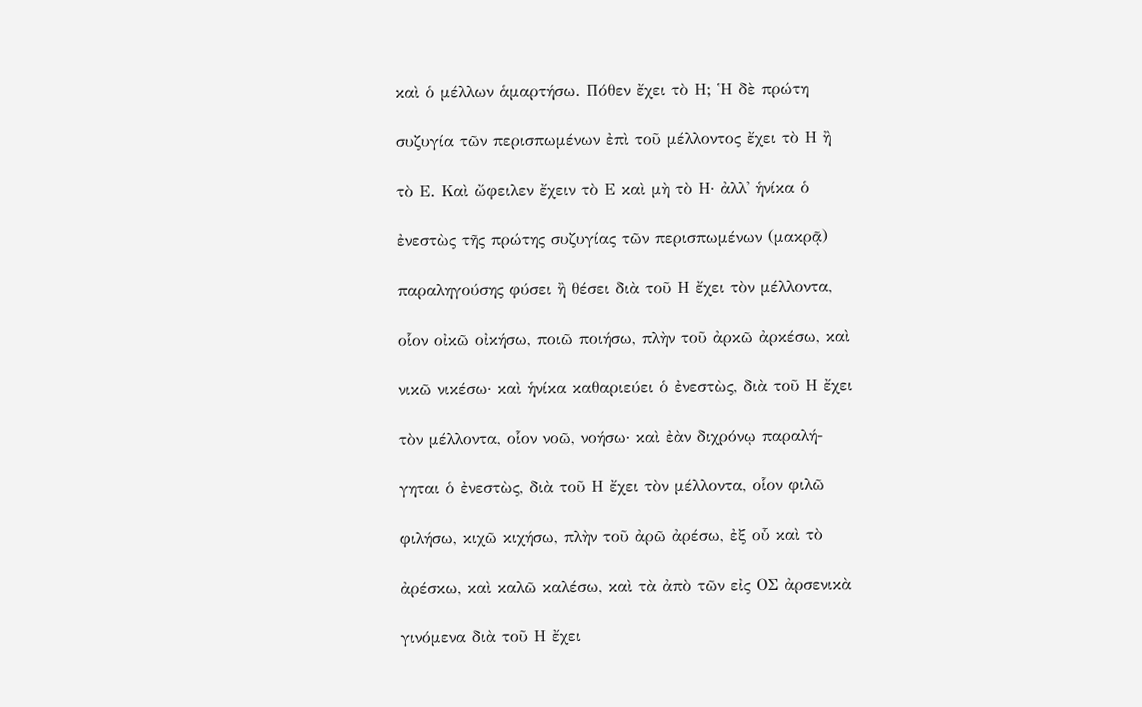καὶ ὁ μέλλων ἁμαρτήσω. Πόθεν ἔχει τὸ Η; Ἡ δὲ πρώτη

συζυγία τῶν περισπωμένων ἐπὶ τοῦ μέλλοντος ἔχει τὸ Η ἢ

τὸ Ε. Καὶ ὤφειλεν ἔχειν τὸ Ε καὶ μὴ τὸ Η· ἀλλ' ἡνίκα ὁ

ἐνεστὼς τῆς πρώτης συζυγίας τῶν περισπωμένων (μακρᾷ)

παραληγούσης φύσει ἢ θέσει διὰ τοῦ Η ἔχει τὸν μέλλοντα,

οἷον οἰκῶ οἰκήσω, ποιῶ ποιήσω, πλὴν τοῦ ἀρκῶ ἀρκέσω, καὶ

νικῶ νικέσω· καὶ ἡνίκα καθαριεύει ὁ ἐνεστὼς, διὰ τοῦ Η ἔχει

τὸν μέλλοντα, οἷον νοῶ, νοήσω· καὶ ἐὰν διχρόνῳ παραλή-

γηται ὁ ἐνεστὼς, διὰ τοῦ Η ἔχει τὸν μέλλοντα, οἷον φιλῶ

φιλήσω, κιχῶ κιχήσω, πλὴν τοῦ ἀρῶ ἀρέσω, ἐξ οὗ καὶ τὸ

ἀρέσκω, καὶ καλῶ καλέσω, καὶ τὰ ἀπὸ τῶν εἰς ΟΣ ἀρσενικὰ

γινόμενα διὰ τοῦ Η ἔχει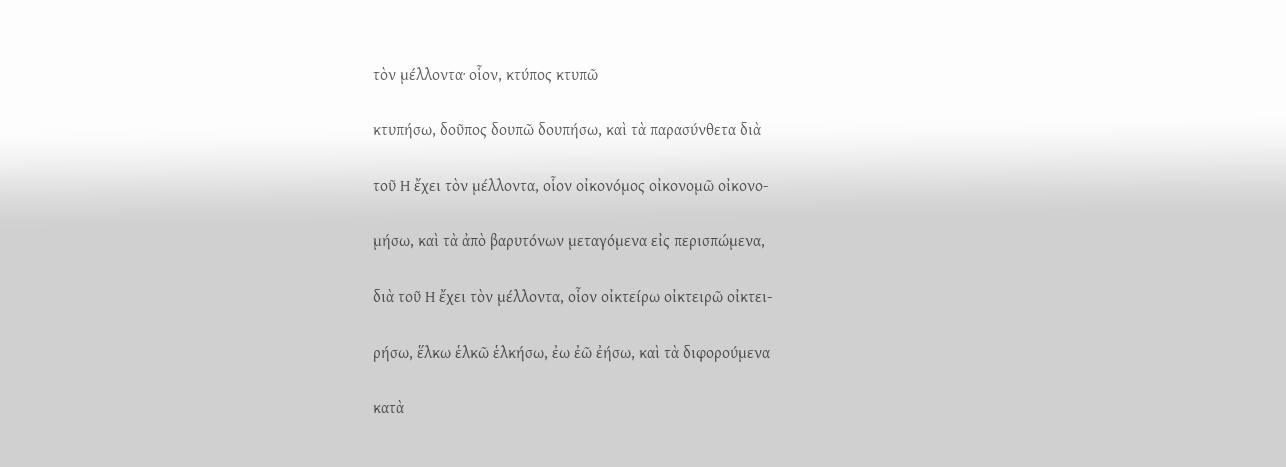τὸν μέλλοντα· οἷον, κτύπος κτυπῶ

κτυπήσω, δοῦπος δουπῶ δουπήσω, καὶ τὰ παρασύνθετα διὰ

τοῦ Η ἔχει τὸν μέλλοντα, οἷον οἰκονόμος οἰκονομῶ οἰκονο-

μήσω, καὶ τὰ ἀπὸ βαρυτόνων μεταγόμενα εἰς περισπώμενα,

διὰ τοῦ Η ἔχει τὸν μέλλοντα, οἷον οἰκτείρω οἰκτειρῶ οἰκτει-

ρήσω, ἕλκω ἑλκῶ ἑλκήσω, ἐω ἐῶ ἐήσω, καὶ τὰ διφορούμενα

κατὰ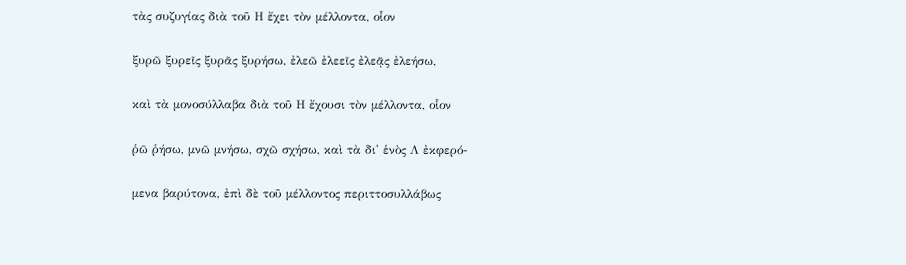τὰς συζυγίας διὰ τοῦ Η ἔχει τὸν μέλλοντα, οἷον

ξυρῶ ξυρεῖς ξυρᾶς ξυρήσω, ἐλεῶ ἐλεεῖς ἐλεᾷς ἐλεήσω,

καὶ τὰ μονοσύλλαβα διὰ τοῦ Η ἔχουσι τὸν μέλλοντα, οἷον

ῥῶ ῥήσω, μνῶ μνήσω, σχῶ σχήσω, καὶ τὰ δι' ἑνὸς Λ ἐκφερό-

μενα βαρύτονα, ἐπὶ δὲ τοῦ μέλλοντος περιττοσυλλάβως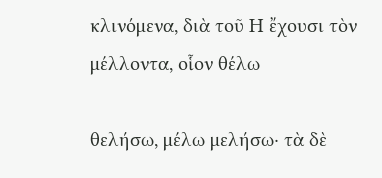κλινόμενα, διὰ τοῦ Η ἔχουσι τὸν μέλλοντα, οἷον θέλω

θελήσω, μέλω μελήσω· τὰ δὲ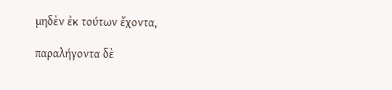μηδὲν ἐκ τούτων ἔχοντα,

παραλήγοντα δὲ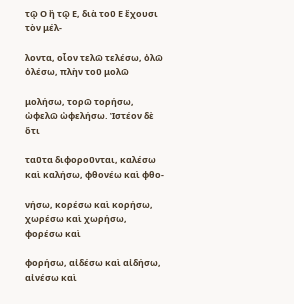τῷ Ο ἢ τῷ Ε, διὰ τοῦ Ε ἔχουσι τὸν μέλ-

λοντα, οἷον τελῶ τελέσω, ὀλῶ ὀλέσω, πλὴν τοῦ μολῶ

μολήσω, τορῶ τορήσω, ὠφελῶ ὠφελήσω. Ἰστέον δὲ ὅτι

ταῦτα διφοροῦνται, καλέσω καὶ καλήσω, φθονέω καὶ φθο-

νήσω, κορέσω καὶ κορήσω, χωρέσω καὶ χωρήσω, φορέσω καὶ

φορήσω, αἰδέσω καὶ αἰδήσω, αἰνέσω καὶ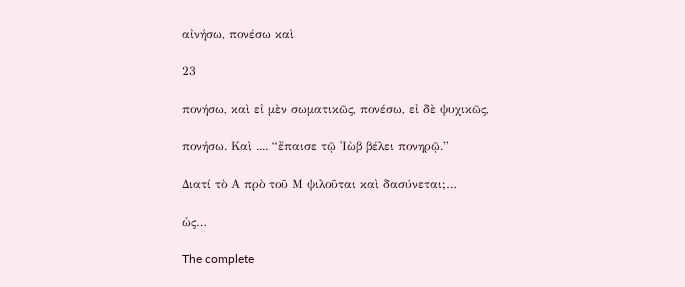αἰνήσω, πονέσω καὶ

23

πονήσω, καὶ εἰ μὲν σωματικῶς, πονέσω, εἰ δὲ ψυχικῶς,

πονήσω. Καὶ .... “ἔπαισε τῷ Ἰὼβ βέλει πονηρῷ.”

Διατί τὸ Α πρὸ τοῦ Μ ψιλοῦται καὶ δασύνεται;…

ὡς…

The complete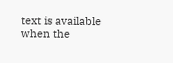text is available when the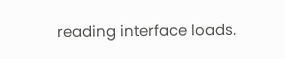reading interface loads.